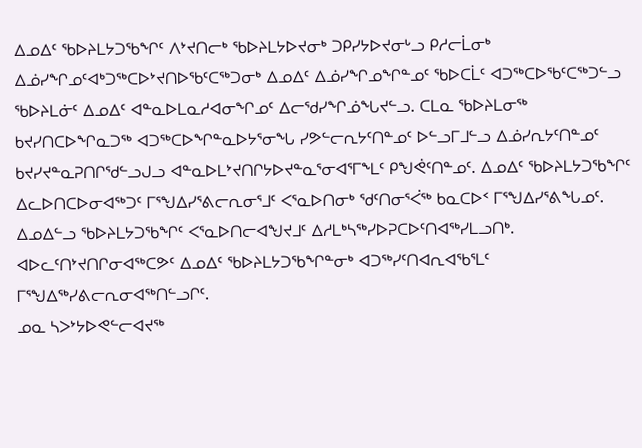ᐃᓄᐃᑦ ᖃᐅᔨᒪᔭᑐᖃᖏᑦ ᐱᔾᔪᑎᓕᒃ ᖃᐅᔨᒪᔭᐅᔪᓂᒃ ᑐᑭᓯᔭᐅᔪᓂᒡᓗ ᑭᓱᓕᒫᓂᒃ ᐃᓅᓯᖏᓄᑦᐊᒃᑐᖅᑕᐅᔾᔪᑎᐅᖃᑦᑕᖅᑐᓂᒃ ᐃᓄᐃᑦ ᐃᓅᓯᖏᓄᖏᓐᓄᑦ ᖃᐅᑕᒫᑦ ᐊᑐᖅᑕᐅᖃᑦᑕᖅᑐᓪᓗ ᖃᐅᔨᒪᓃᑦ ᐃᓄᐃᑦ ᐊᓐᓇᐅᒪᓇᓱᐊᓂᖏᓄᑦ ᐃᓕᖁᓯᖏᓅᖓᔪᓪᓗ. ᑕᒪᓇ ᖃᐅᔨᒪᓂᖅ ᑲᔪᓯᑎᑕᐅᖏᓇᑐᖅ ᐊᑐᖅᑕᐅᖏᓐᓇᐅᔭᕐᓂᖓ ᓯᕗᓪᓕᕆᔭᑦᑎᓐᓄᑦ ᐅᓪᓗᒥᒧᓪᓗ ᐃᓅᓯᕆᔭᑦᑎᓐᓄᑦ ᑲᔪᓯᔪᓐᓇᕈᑎᒋᖁᓪᓗᒍᓗ ᐊᓐᓇᐅᒪᔾᔪᑎᒋᔭᐅᔪᓐᓇᕐᓂᐊᕐᒥᖕᒪᑦ ᑭᖑᕚᑦᑎᓐᓄᑦ. ᐃᓄᐃᑦ ᖃᐅᔨᒪᔭᑐᖃᖏᑦ ᐃᓚᐅᑎᑕᐅᓂᐊᖅᑐᑦ ᒥᕐᖑᐃᓯᕐᕕᓕᕆᓂᕐᒧᑦ ᐸᕐᓇᐅᑎᓂᒃ ᖁᑦᑎᓂᕐᐹᖅ ᑲᓇᑕᐅᑉ ᒥᕐᖑᐃᓯᕐᕕᖓᓄᑦ. ᐃᓄᐃᓪᓗ ᖃᐅᔨᒪᔭᑐᖃᖏᑦ ᐸᕐᓇᐅᑎᓕᐊᖑᔪᒧᑦ ᐃᓱᒪᒃᓴᖅᓯᐅᕈᑕᐅᑦᑎᐊᖅᓯᒪᓗᑎᒃ. ᐊᐅᓚᑦᑎᔾᔪᑎᒋᓂᐊᖅᑕᕗᑦ ᐃᓄᐃᑦ ᖃᐅᔨᒪᔭᑐᖃᖏᓐᓂᒃ ᐊᑐᖅᓯᑦᑎᐊᕆᐊᖃᕐᒪᑦ ᒥᕐᖑᐃᖅᓯᕕᓕᕆᓂᐊᖅᑎᓪᓗᒋᑦ.
ᓄᓇ ᓴᐳᔾᔭᐅᕙᓪᓕᐊᔪᖅ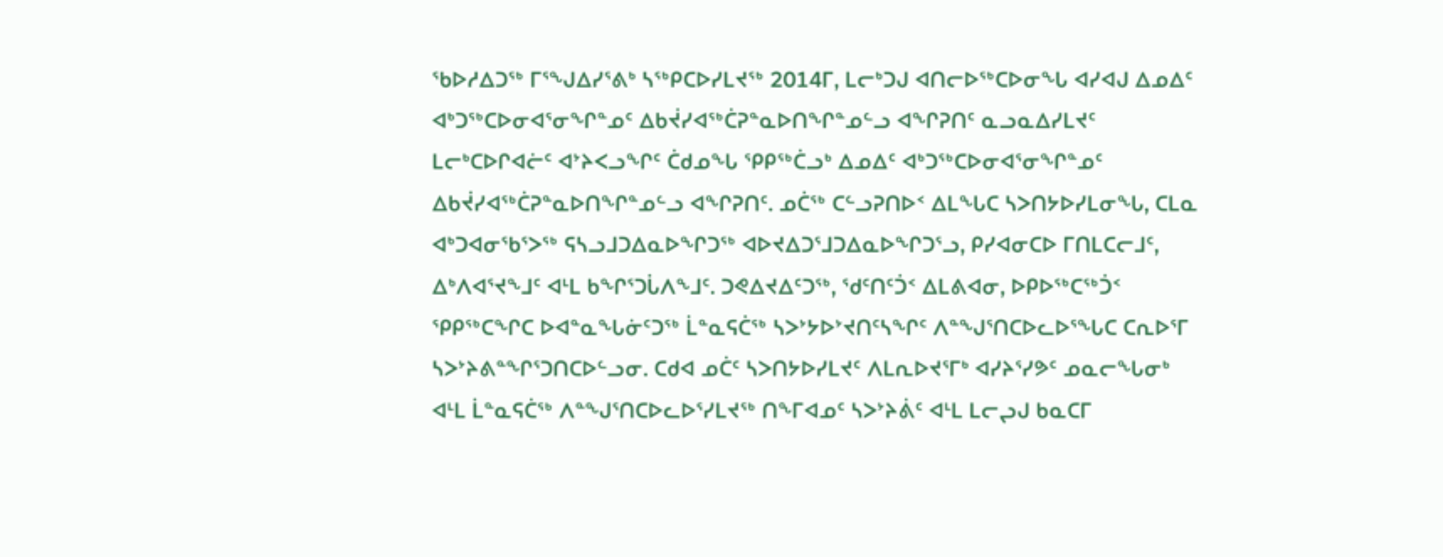ᖃᐅᓱᐃᑐᖅ ᒥᕐᖑᐃᓯᕐᕕᒃ ᓴᖅᑭᑕᐅᓯᒪᔪᖅ 2014ᒥ, ᒪᓕᒃᑐᒍ ᐊᑎᓕᐅᖅᑕᐅᓂᖓ ᐊᓯᐊᒍ ᐃᓄᐃᑦ ᐊᒃᑐᖅᑕᐅᓂᐊᕐᓂᖏᓐᓄᑦ ᐃᑲᔫᓯᐊᖅᑖᕈᓐᓇᐅᑎᖏᓐᓄᓪᓗ ᐊᖏᕈᑎᑦ ᓇᓗᓇᐃᓯᒪᔪᑦ ᒪᓕᒃᑕᐅᒋᐊᓖᑦ ᐊᔾᔨᐸᓗᖏᑦ ᑖᑯᓄᖓ ᕿᑭᖅᑖᓗᒃ ᐃᓄᐃᑦ ᐊᒃᑐᖅᑕᐅᓂᐊᕐᓂᖏᓐᓄᑦ ᐃᑲᔫᓯᐊᖅᑖᕈᓐᓇᐅᑎᖏᓐᓄᓪᓗ ᐊᖏᕈᑎᑦ. ᓄᑖᖅ ᑕᓪᓗᕈᑎᐅᑉ ᐃᒪᖓᑕ ᓴᐳᑎᔭᐅᓯᒪᓂᖓ, ᑕᒪᓇ ᐊᒃᑐᐊᓂᖃᕐᐳᖅ ᕋᓴᓗᒧᑐᐃᓇᐅᖏᑐᖅ ᐊᐅᔪᐃᑐᕐᒧᑐᐃᓇᐅᖏᑐᕐᓗ, ᑭᓯᐊᓂᑕᐅ ᒥᑎᒪᑕᓕᒧᑦ, ᐃᒃᐱᐊᕐᔪᖕᒧᑦ ᐊᒻᒪ ᑲᖏᕐᑐᒑᐱᖕᒧᑦ. ᑐᕙᐃᔪᐃᑦᑐᖅ, ᖁᑦᑎᑦᑑᑉ ᐃᒪᕕᐊᓂ, ᐅᑭᐅᖅᑕᖅᑑᑉ ᕿᑭᖅᑕᖏᑕ ᐅᐊᓐᓇᖓᓃᑦᑐᖅ ᒫᓐᓇᕋᑖᖅ ᓴᐳᔾᔭᐅᔾᔪᑎᑦᓴᖏᑦ ᐱᓐᖑᕐᑎᑕᐅᓚᐅᕐᖓᑕ ᑕᕆᐅᕐᒥ ᓴᐳᔾᔨᕕᓐᖏᕐᑐᑎᑕᐅᓪᓗᓂ. ᑕᑯᐊ ᓄᑖᑦ ᓴᐳᑎᔭᐅᓯᒪᔪᑦ ᐱᒪᕆᐅᔪᕐᒥᒃ ᐊᓯᔨᕐᓯᕗᑦ ᓄᓇᓕᖓᓂᒃ ᐊᒻᒪ ᒫᓐᓇᕋᑖᖅ ᐱᓐᖑᕐᑎᑕᐅᓚᐅᕐᓯᒪᔪᖅ ᑎᖕᒥᐊᓄᑦ ᓴᐳᔾᔨᕖᑦ ᐊᒻᒪ ᒪᓕᖢᒍ ᑲᓇᑕᒥ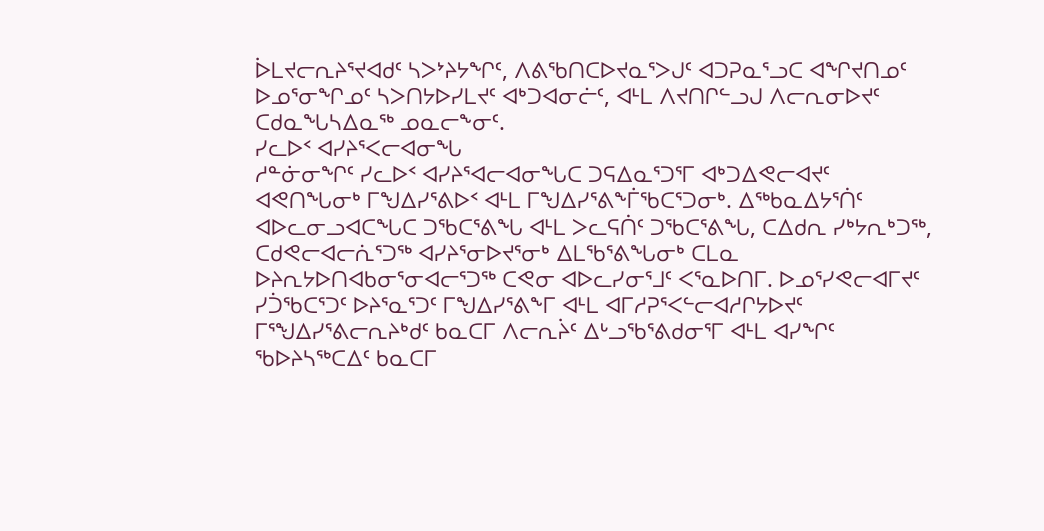ᐆᒪᔪᓕᕆᔨᕐᔪᐊᑯᑦ ᓴᐳᔾᔨᔭᖏᑦ, ᐱᕕᖃᑎᑕᐅᔪᓇᕐᐳᒍᑦ ᐊᑐᕈᓇᕐᓗᑕ ᐊᖏᔪᑎᓄᑦ ᐅᓄᕐᓂᖏᓄᑦ ᓴᐳᑎᔭᐅᓯᒪᔪᑦ ᐊᒃᑐᐊᓂᓖᑦ, ᐊᒻᒪ ᐱᔪᑎᒋᓪᓗᒍ ᐱᓕᕆᓂᐅᔪᑦ ᑕᑯᓇᖓᓴᐃᓇᖅ ᓄᓇᓕᖕᓂᑦ.
ᓯᓚᐅᑉ ᐊᓯᔨᕐᐸᓕᐊᓂᖓ
ᓱᓐᓃᓂᖏᑦ ᓯᓚᐅᑉ ᐊᓯᔨᕐᐊᓕᐊᓂᖓᑕ ᑐᕋᐃᓇᕐᑐᕐᒥ ᐊᒃᑐᐃᕙᓕᐊᔪᑦ ᐊᕙᑎᖓᓂᒃ ᒥᖑᐃᓯᕐᕕᐅᑉ ᐊᒻᒪ ᒥᖑᐃᓯᕐᕕᖕᒦᖃᑕᕐᑐᓂᒃ. ᐃᖅᑲᓇᐃᔭᕐᑏᑦ ᐊᐅᓚᓂᓗᐊᑕᖓᑕ ᑐᖃᑕᕐᕕᖓ ᐊᒻᒪ ᐳᓚᕋᑏᑦ ᑐᖃᑕᕐᕕᖓ, ᑕᐃᑯᕆ ᓯᒃᔭᕆᒃᑐᖅ, ᑕᑯᕙᓕᐊᓕᕇᕐᑐᖅ ᐊᓯᔨᕐᓂᐅᔪᕐᓂᒃ ᐃᒪᖃᕐᕕᖓᓂᒃ ᑕᒪᓇ ᐅᔨᕆᔭᐅᑎᐊᑲᓂᕐᓂᐊᓕᕐᑐᖅ ᑕᕙᓂ ᐊᐅᓚᓯᓂᕐᒧᑦ ᐸᕐᓇᐅᑎᒥ. ᐅᓄᕐᓯᕙᓕᐊᒥᔪᑦ ᓯᑑᖃᑕᕐᑐᑦ ᐅᔨᕐᓇᕐᑐᑦ ᒥᖑᐃᓯᕐᕕᖕᒥ ᐊᒻᒪ ᐊᒥᓱᕈᕐᐸᓪᓕᐊᓱᒋᔭᐅᔪᑦ ᒥᕐᖑᐃᓯᕐᕕᓕᕆᔨᒃᑯᑦ ᑲᓇᑕᒥ ᐱᓕᕆᔩᑦ ᐃᒡᓗᖃᕐᕕᑯᓂᕐᒥ ᐊᒻᒪ ᐊᓯᖏᑦ ᖃᐅᔨᓴᖅᑕᐃᑦ ᑲᓇᑕᒥ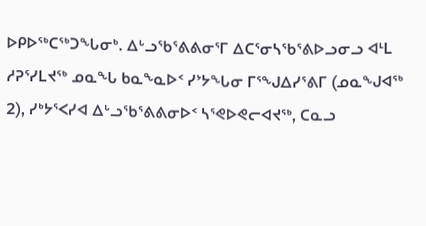ᐅᑭᐅᖅᑕᖅᑐᖓᓂᒃ. ᐃᒡᓗᖃᕐᕕᕕᓂᕐᒥ ᐃᑕᕐᓂᓴᖃᕐᕕᐅᓗᓂᓗ ᐊᒻᒪ ᓱᕈᕐᓯᒪᔪᖅ ᓄᓇᖓ ᑲᓇᖕᓇᐅᑉ ᓯᔾᔭᖓᓂ ᒥᕐᖑᐃᓯᕐᕕᒥ (ᓄᓇᖑᐊᖅ 2), ᓯᒃᔭᕐᐸᓯᐊ ᐃᒡᓗᖃᕐᕕᕕᓂᐅᑉ ᓴᕐᕙᐅᕙᓕᐊᔪᖅ, ᑕᓇᓗ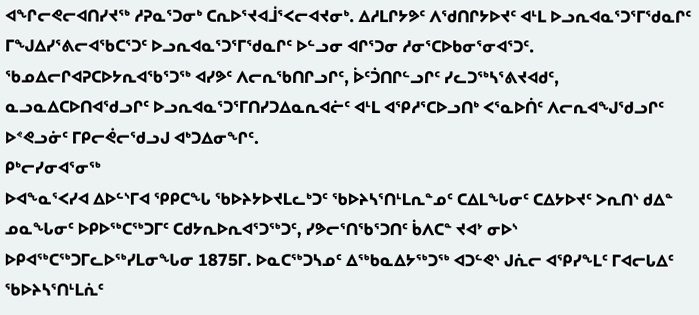ᐊᖏᓕᕙᓕᐊᑎᓯᔪᖅ ᓱᕈᓇᕐᑐᓂᒃ ᑕᕆᐅᕐᔪᐊᒨᕐᐸᓕᐊᔪᓂᒃ. ᐃᓱᒪᒋᔭᕗᑦ ᐱᖁᑎᒋᔭᐅᔪᑦ ᐊᒻᒪ ᐅᓗᕆᐊᓇᕐᑐᕐᒥᖁᓇᒋᑦ ᒥᖑᐃᓯᕐᕕᓕᐊᖃᑕᕐᑐᑦ ᐅᓗᕆᐊᓇᕐᑐᕐᒥᖁᓇᒋᑦ ᐅᓪᓗᓂ ᐊᒋᕐᑐᓂ ᓱᓂᕐᑕᐅᑲᓂᕐᓂᐊᕐᑐᑦ. ᖃᓄᐃᓕᒋᐊᕈᑕᐅᔭᕆᐊᖃᕐᑐᖅ ᐊᓯᕗᑦ ᐱᓕᕆᖃᑎᒋᓗᒋᑦ, ᐆᑦᑑᑎᒋᓪᓗᒋᑦ ᓯᓚᑐᖅᓴᕐᕕᔪᐊᑯᑦ, ᓇᓗᓇᐃᑕᐅᑎᐊᖁᓗᒋᑦ ᐅᓗᕆᐊᓇᕐᑐᕐᒥᑎᓯᑐᐃᓇᕆᐊᓖᑦ ᐊᒻᒪ ᐊᕿᓱᕐᑕᐅᓗᑎᒃ ᐸᕐᓇᐅᑏᑦ ᐱᓕᕆᐊᖑᖁᓗᒋᑦ ᐅᕝᕙᓗᓃᑦ ᒥᑭᓕᕚᓕᖁᓗᒍ ᐊᒃᑐᐃᓂᖏᑦ.
ᑭᒃᓕᓯᓂᐊᕐᓂᖅ
ᐅᐊᖕᓇᕐᐸᓯᐊ ᐃᐅᓪᔅᒥᐊ ᕿᑭᑕᖓ ᖃᐅᔨᔭᐅᔪᒪᓚᒃᑐᑦ ᖃᐅᔨᓴᕐᑎᒻᒪᕆᓐᓄᑦ ᑕᐃᒪᖓᓂᑦ ᑕᐃᔭᐅᔪᑦ ᐳᕆᑎᔅ ᑯᐃᓐ ᓄᓇᖓᓂᑦ ᐅᑭᐅᖅᑕᖅᑐᒥᑦ ᑕᑯᔭᕆᐅᕆᐊᕐᑐᖅᑐᑦ, ᓯᕗᓕᕐᑎᖃᕐᑐᑎᑦ ᑳᐱᑕᓐ ᔪᐊᔾ ᓂᐅᔅ ᐅᑭᐊᖅᑕᖅᑐᒥᓚᐅᖅᓯᒪᓂᖓᓂ 1875ᒥ. ᐅᓇᑕᖅᑐᓴᓄᑦ ᐃᖅᑲᓇᐃᔭᖅᑐᖅ ᐊᑐᓪᕙᔅ ᒍᕇᓕ ᐊᕿᓯᖕᒪᑦ ᒥᐊᓕᒐᐃᑦ ᖃᐅᔨᓴᕐᑎᒻᒪᕇᑦ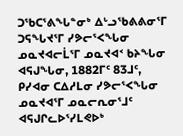ᑐᖃᑕᕐᕕᖓᓐᓂᒃ ᐃᒡᓗᖃᕕᕕᓂᕐᒥ ᑐᕋᖓᔪᕐᒥ ᓯᕗᓕᕐᐸᖓᓂ ᓄᓇᔪᐊᓕᒫᕐᒥ ᓄᓇᔪᐊᑉ ᑲᔨᖓᓂ ᐊᕋᒍᖓᓂ, 1882ᒥᑦ 83ᒧᑦ, ᑭᓯᐊᓂ ᑕᐃᓱᒪᓂ ᓯᕗᓕᕐᐸᖓᓂ ᓄᓇᔪᐊᕐᒥ ᓄᓇᓕᕆᓂᕐᒧᑦ ᐊᕋᒍᒋᓚᐅᕐᓯᒪᕙᐅᒃ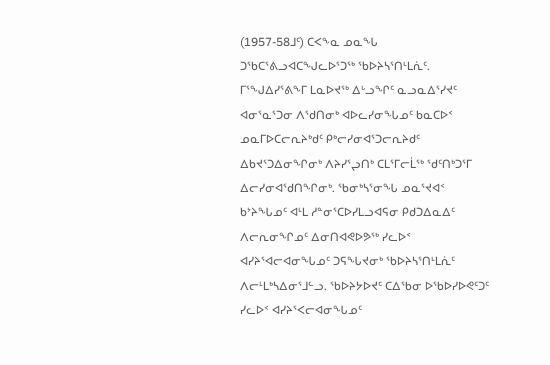(1957-58ᒧᑦ) ᑕᐸᖕᓇ ᓄᓇᖓ ᑐᖃᑕᕐᕕᓗᐊᑕᖑᓚᐅᕐᑐᖅ ᖃᐅᔨᓴᕐᑎᒻᒪᕇᑦ. ᒥᕐᖑᐃᓯᕐᕕᖕᒥ ᒪᓇᐅᔪᖅ ᐃᒡᓗᖏᑦ ᓇᓗᓇᐃᕐᓯᔪᑦ ᐊᓂᕐᓇᕐᑐᓂ ᐱᖁᑎᓂᒃ ᐊᐅᓚᓯᓂᖓᓄᑦ ᑲᓇᑕᐅᑉ ᓄᓇᒥᐅᑕᓕᕆᔨᒃᑯᑦ ᑭᒃᓕᓯᓂᐊᕐᑐᓕᕆᔨᑯᑦ ᐃᑲᔪᕐᑐᐃᓂᖏᓂᒃ ᐱᔨᓯᕐᖢᑎᒃ ᑕᒪᕐᒥᓕᒫᖅ ᖁᑦᑎᒃᑐᕐᒥ ᐃᓕᓯᓂᐊᖁᑎᖏᓂᒃ. ᖃᓂᒃᓴᕐᓂᖓ ᓄᓇᕐᔪᐊᑉ ᑲᔾᔨᖓᓄᑦ ᐊᒻᒪ ᓱᓐᓂᕐᑕᐅᓯᒪᓗᐊᕋᓂ ᑭᑯᑐᐃᓇᐃᑦ ᐱᓕᕆᓂᖏᓄᑦ ᐃᓂᑎᐊᕙᐅᕗᖅ ᓯᓚᐅᑉ ᐊᓯᔨᕐᐊᓕᐊᓂᖓᓄᑦ ᑐᕋᖓᔪᓂᒃ ᖃᐅᔨᓴᕐᑎᒻᒪᕇᑦ ᐱᓕᒻᒪᒃᓴᐃᓂᕐᒧᓪᓗ. ᖃᐅᔨᔭᐅᔪᑦ ᑕᐃᖃᓂ ᐅᖃᐅᓯᐅᕙᑦᑐᑦ ᓯᓚᐅᑉ ᐊᓯᔨᕐᐸᓕᐊᓂᖓᓄᑦ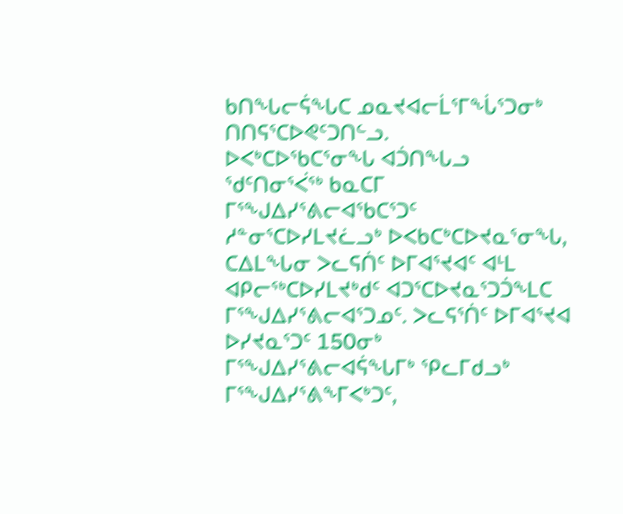ᑲᑎᖓᓕᕌᖓᑕ ᓄᓇᔪᐊᓕᒫᕐᒥᖔᕐᑐᓂᒃ ᑎᑎᕋᕐᑕᐅᕙᑦᑐᑎᓪᓗ.
ᐅᐸᒃᑕᐅᖃᑕᕐᓂᖓ ᐊᑑᑎᖓᓗ
ᖁᑦᑎᓂᕐᐹᖅ ᑲᓇᑕᒥ ᒥᕐᖑᐃᓯᕐᕕᓕᐊᖃᑕᕐᑐᑦ ᓱᓐᓂᕐᑕᐅᓯᒪᔪᓛᓗᒃ ᐅᐸᑲᑕᒃᑕᐅᔪᓇᕐᓂᖓ, ᑕᐃᒪᖓᓂ ᐳᓚᕋᑏᑦ ᐅᒥᐊᕐᔪᐊᑦ ᐊᒻᒪ ᐊᑭᓕᖅᑕᐅᓯᒪᔪᒃᑯᑦ ᐊᑐᕐᑕᐅᔪᓇᕐᑐᑑᖕᒪᑕ ᒥᕐᖑᐃᓯᕐᕕᓕᐊᕐᑐᓄᑦ. ᐳᓚᕋᕐᑏᑦ ᐅᒥᐊᕐᔪᐊ ᐅᓯᔪᓇᕐᑐᑦ 150ᓂᒃ ᒥᕐᖑᐃᓯᕐᕕᓕᐊᕌᖓᒥᒃ ᕿᓚᒥᑯᓗᒃ ᒥᕐᖑᐃᓯᕐᕕᖕᒥᐸᒃᑐᑦ,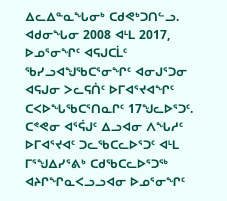ᐃᓚᐃᓐᓇᖓᓂᒃ ᑕᑯᕙᒃᑐᑎᓪᓗ. ᐊᑯᓂᖓᓂ 2008 ᐊᒻᒪ 2017, ᐅᓄᕐᓂᖏᑦ ᐊᕋᒍᑕᒫᑦ ᖃᓯᓗᐊᖑᖃᑕᕐᓂᖏᑦ ᐊᓂᒍᕐᑐᓂ ᐊᕋᒍᓂ ᐳᓚᕋᑏᑦ ᐅᒥᐊᕐᔪᐊᖏᑦ ᑕᐸᐅᖓᖃᑕᕐᑎᓇᒋᑦ 17ᖑᓚᐅᕐᑐᑦ. ᑕᕝᕙᓂ ᐊᕐᕌᒍᑦ ᐃᓗᐊᓂ ᐱᖓᓱᑦ ᐅᒥᐊᕐᔪᐊᑦ ᑐᓚᖃᑕᓚᐅᕐᑐᑦ ᐊᒻᒪ ᒥᕐᖑᐃᓯᕐᕕᒃ ᑕᑯᖃᑕᓚᐅᕐᑐᖅ ᐊᔨᒋᖏᓇᐸᓗᓗᐊᓂ ᐅᓄᕐᓂᖏᑦ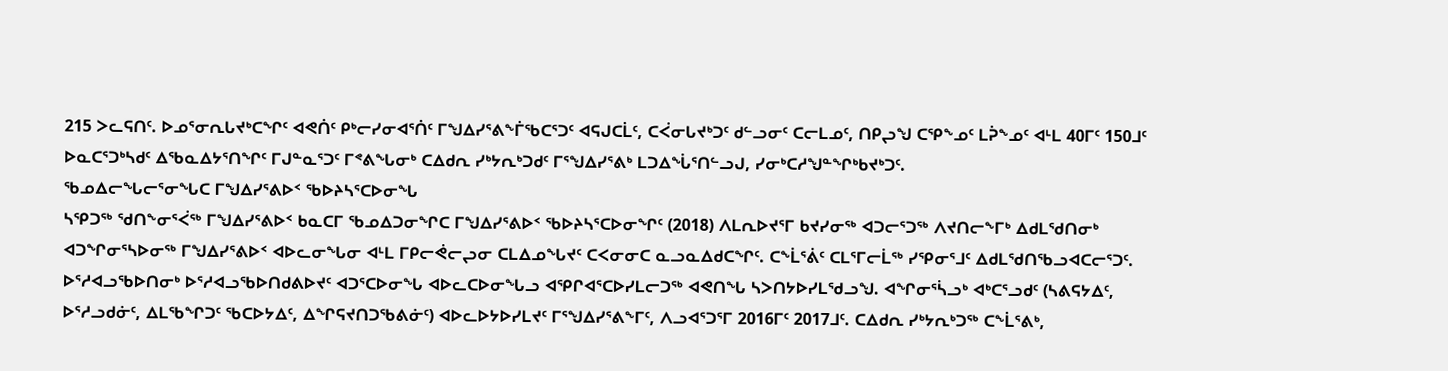215 ᐳᓚᕋᑎᑦ. ᐅᓄᕐᓂᕆᒐᔪᒃᑕᖏᑦ ᐊᕙᑏᑦ ᑭᒃᓕᓯᓂᐊᕐᑏᑦ ᒥᖑᐃᓯᕐᕕᖕᒦᖃᑕᕐᑐᑦ ᐊᕋᒍᑕᒫᑦ, ᑕᐹᓂᒐᔪᒃᑐᑦ ᑯᓪᓗᓂᑦ ᑕᓕᒪᓄᑦ, ᑎᑭᖢᖑ ᑕᕿᖕᓄᑦ ᒪᕉᖕᓄᑦ ᐊᒻᒪ 40ᒥᑦ 150ᒧᑦ ᐅᓇᑕᕐᑐᒃᓴᑯᑦ ᐃᖃᓇᐃᔭᕐᑎᖏᑦ ᒥᒍᓐᓇᕐᑐᑦ ᒥᕝᕕᖓᓂᒃ ᑕᐃᑯᕆ ᓯᒃᔭᕆᒃᑐᑯᑦ ᒥᕐᖑᐃᓯᕐᕕᒃ ᒪᑐᐃᖔᕐᑎᓪᓗᒍ, ᓯᓂᒃᑕᓱᖑᓐᖏᒃᑲᔪᒃᑐᑦ.
ᖃᓄᐃᓕᖓᓕᕐᓂᖓᑕ ᒥᖑᐃᓯᕐᕕᐅᑉ ᖃᐅᔨᓴᕐᑕᐅᓂᖓ
ᓴᕿᑐᖅ ᖁᑎᖕᓂᕐᐹᖅ ᒥᖑᐃᓯᕐᕕᐅᑉ ᑲᓇᑕᒥ ᖃᓄᐃᑐᓂᖏᑕ ᒥᖑᐃᓯᕐᕕᐅᑉ ᖃᐅᔨᓴᕐᑕᐅᓂᖏᑦ (2018) ᐱᒪᕆᐅᔪᕐᒥ ᑲᔪᓯᓂᖅ ᐊᑐᓕᕐᑐᖅ ᐱᔪᑎᓕᖕᒥᒃ ᐃᑯᒪᖁᑎᓂᒃ ᐊᑐᖏᓂᕐᓴᐅᓂᖅ ᒥᖑᐃᓯᕐᕕᐅᑉ ᐊᐅᓚᓂᖓᓂ ᐊᒻᒪ ᒥᑭᓕᕚᓕᖢᓂ ᑕᒪᐃᓄᖓᔪᑦ ᑕᐸᓂᓂᑕ ᓇᓗᓇᐃᑯᑕᖏᑦ. ᑕᖕᒫᕐᕖᑦ ᑕᒪᕐᒥᓕᒫᖅ ᓯᕿᓂᕐᒧᑦ ᐃᑯᒪᖁᑎᖃᓗᐊᑕᓕᕐᑐᑦ. ᐅᕐᓱᐊᓗᖃᐅᑎᓂᒃ ᐅᕐᓱᐊᓗᖃᐅᑎᑯᕕᐅᔪᑦ ᐊᑐᕐᑕᐅᓂᖓ ᐊᐅᓚᑕᐅᓂᖓᓗ ᐊᕿᒋᐊᕐᑕᐅᓯᒪᓕᑐᖅ ᐊᕙᑎᖓ ᓴᐳᑎᔭᐅᓯᒪᖁᓗᖑ. ᐊᖏᓂᕐᓵᓗᒃ ᐊᒃᑕᕐᓗᑯᑦ (ᓴᕕᕋᔭᐃᑦ, ᐅᕐᓱᓗᑯᓃᑦ, ᐃᒪᖃᖏᑐᑦ ᖃᑕᐅᔭᐃᑦ, ᐃᖏᕋᔪᑎᑐᖃᕕᓃᑦ) ᐊᐅᓚᐅᔭᐅᓯᒪᔪᑦ ᒥᕐᖑᐃᓯᕐᕕᖕᒥᑦ, ᐱᓗᐊᕐᑐᕐᒥ 2016ᒥᑦ 2017ᒧᑦ. ᑕᐃᑯᕆ ᓯᒃᔭᕆᒃᑐᖅ ᑕᖕᒫᕐᕕᒃ,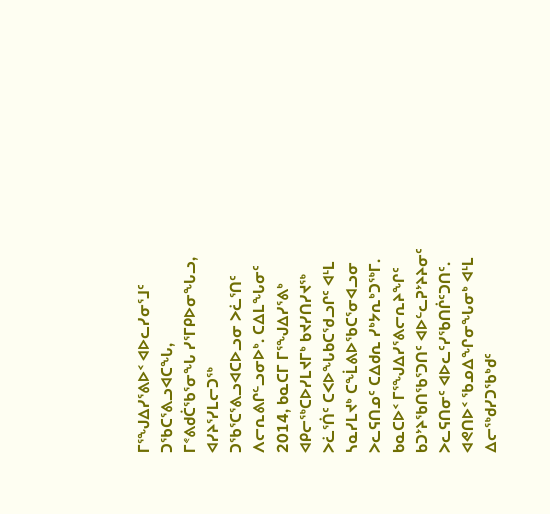ᒥᕐᖑᐃᓯᕐᕕᐅᑉ ᐊᐅᓚᓯᓂᕐᒧᑦ ᑐᖃᑕᕐᕕᓗᐊᑕᖓ, ᒥᕝᕕᑯᑖᖃᕐᓂᖓ ᓯᕐᒥᑭᐅᓂᖓᓗ, ᐊᓯᔨᕐᓯᒪᓕᑐᖅ ᑐᖃᕐᑕᕐᕕᓗᐊᑕᐅᓗᓂ ᐳᓛᕐᑎᑦ ᐱᓕᕆᕕᒋᓪᓗᓂᐅᒃ. ᑕᐃᒪᖓᓂᑦ 2014, ᑲᓇᑕᒥ ᒥᕐᖑᐃᓯᕐᕕᒃ ᐊᑭᓕᖅᑕᐅᓯᒪᔪᒥᒃ ᑲᔪᓯᑎᓯᔪᖅ ᐳᓛᕐᑏᑦ ᑕᐸᐅᖓᑲᑕᖁᓗᒋᑦ ᐊᒻᒪ ᓴᓇᓯᒪᔪᒃ ᑕᖕᒫᕕᐅᖃᑕᕐᓂᐊᓗᓂ ᐳᓚᕋᑎᓄᑦ ᑕᐃᑯᕆ ᓯᒃᔭᕆᒃᑐᖅᒥ. ᑲᓇᑕᐅᑉ ᒥᕐᖑᐃᓯᕐᕕᓕᕆᔨᖏᑦ ᑲᑐᔾᔨᖃᑎᖃᕐᑐᑎᑦ ᐊᐅᓪᓚᕈᔾᔨᔨᓂᑦ ᐳᓚᕋᑎᓂᑦ ᐊᐅᓚᑦᓯᖃᑎᒌᑦᑐᑎᑦ. ᐊᕙᑎᐅᑉ ᖃᓄᐃᖏᓂᖓᓂᒃ ᐊᒻᒪ ᐃᓕᖅᑯᓯᑐᖃᒃᑯᑦ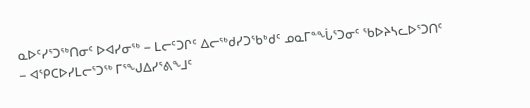ᓇᐅᑦᓯᕐᑐᖅᑎᓂᑦ ᐅᐊᓯᓂᖅ − ᒪᓕᑦᑐᒋᑦ ᐃᓕᖅᑯᓯᑐᖃᒃᑯᑦ ᓄᓇᒥᓐᖔᕐᑐᓂᑦ ᖃᐅᔨᓴᓚᐅᕐᑐᑎᑦ − ᐊᕿᑕᐅᓯᒪᓕᕐᑐᖅ ᒥᕐᖑᐃᓯᕐᕕᖕᒧᑦ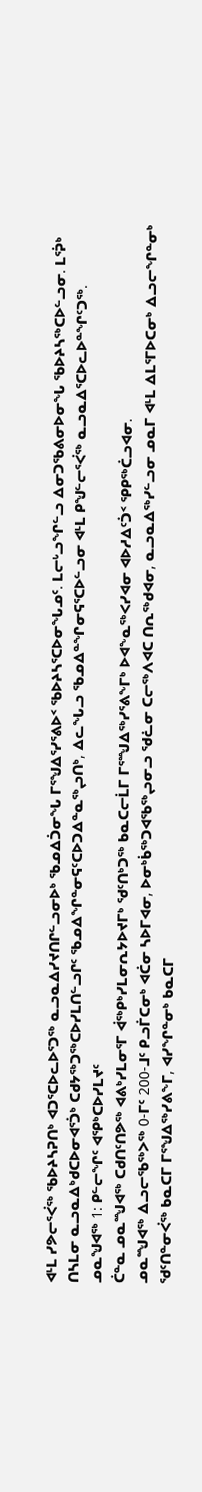ᐊᒻᒪ ᓯᕗᓕᕐᐹᖅ ᖃᐅᔨᓴᕈᑎᒃ ᐊᑐᕐᑕᐅᓚᐅᕐᑐᖅ ᓇᓗᓇᐃᓯᔪᑎᒋᓪᓗᓂᐅᒃ ᖃᓄᐃᑑᓂᖓ ᒥᕐᖑᐃᕐᓯᕐᕕᐅᑉ ᖃᐅᔨᓴᕐᑕᐅᓂᖓᓄᑦ. ᒪᓕᒡᓗᖏᓪᓗ ᐃᓂᑐᖃᕕᓂᐅᓂᖓ ᖃᐅᔨᓴᖅᑕᐅᓪᓗᓂ. ᒪᕐᕉᒃ ᑎᓴᒪᓂ ᓇᓗᓇᐃᒃᑯᑕᐅᓂᐊᕐᑑᒃ ᑕᑯᔭᖅᑐᖅᑕᐅᓯᒪᑎᓪᓗᒋᑦ ᖃᓄᐃᖏᓐᓂᕋᑦᑕᐅᑐᐃᓐᓇᖅᖢᑎᒃ, ᐃᓚᖓᓗ ᖃᓄᐃᓐᖏᓂᕋᕐᑕᐅᓪᓗᓂ ᐊᒻᒪ ᑭᖑᓪᓕᕐᐹᖅ ᓇᓗᓇᐃᕐᑕᐅᓚᐅᓐᖏᑦᑐᖅ.
ᓄᓇᖑᐊᖅ 1: ᑭᓪᓕᖏᑦ ᐊᕿᒃᑕᐅᓯᒪᔪᑦ
ᑖᓐᓇ ᓄᓇᙳᐊᖅ ᑕᑯᑎᑦᑎᕗᖅ ᐊᕕᒃᓯᒪᓂᕐᒥ ᐋᖅᑭᒃᓯᒪᓂᕆᔭᐅᔪᒥᒃ ᖁᑦᑎᒃᑐᖅ ᑲᓇᑕᓕᒫᒥ ᒥᕐᙳᐃᖅᓯᕐᕕᖕᒥᒃ ᐅᐊᖕᓇᖅᐸᓯᐊᓂ ᐊᐅᓱᐃᑦᑑᑉ ᕿᑭᖅᑖᓗᐊᓂ.
ᓄᓇᙳᐊᖅ ᐃᓗᓕᖃᖅᐳᖅ 0-ᒥᑦ 200-ᒧᑦ ᑭᓗᒦᑕᓂᒃ ᐊᑖᓂ ᓴᐅᒥᐊᓂ, ᐅᓂᒃᑳᖅᑐᐊᖃᖅᖢᓂᓗ ᖁᓛᓂ ᑕᓕᖅᐱᐊᑕ ᑎᕆᖅᑯᐊᓂ, ᓇᓗᓇᐃᖅᓯᓪᓗᓂ ᓄᓇᒥ ᐊᒻᒪ ᐃᒪᕐᒥᐅᑕᓂᒃ ᐃᓗᓕᖏᓐᓂᒃ ᖁᑦᑎᓐᓂᐹᖅ ᑲᓇᑕᒥ ᒥᕐᖑᐃᖅᓯᕕᖕᒥ, ᐊᓯᖏᓐᓂᒃ ᑲᓇᑕᒥ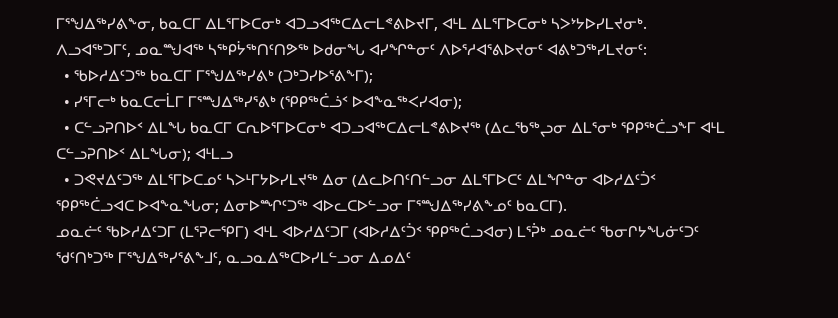ᒥᕐᖑᐃᖅᓯᕕᖕᓂ, ᑲᓇᑕᒥ ᐃᒪᕐᒥᐅᑕᓂᒃ ᐊᑐᓗᐊᖅᑕᐃᓕᒪᕝᕕᐅᔪᒥ, ᐊᒻᒪ ᐃᒪᕐᒥᐅᑕᓂᒃ ᓴᐳᔾᔭᐅᓯᒪᔪᓂᒃ.
ᐱᓗᐊᖅᑐᒥᑦ, ᓄᓇᙳᐊᖅ ᓴᖅᑭᔮᖅᑎᑦᑎᕗᖅ ᐅᑯᓂᖓ ᐊᓯᖏᓐᓂᑦ ᐱᐅᕐᓱᐊᕐᕕᐅᔪᓂᑦ ᐊᕕᒃᑐᖅᓯᒪᔪᓂᑦ:
  • ᖃᐅᓱᐃᑦᑐᖅ ᑲᓇᑕᒥ ᒥᕐᖑᐃᖅᓯᕕᒃ (ᑐᒃᑐᓯᐅᕐᕕᖕᒥ);
  • ᓯᕐᒥᓕᒃ ᑲᓇᑕᓕᒫᒥ ᒥᕐᙳᐃᖅᓯᕐᕕᒃ (ᕿᑭᖅᑖᓘᑉ ᐅᐊᖕᓇᖅᐸᓯᐊᓂ);
  • ᑕᓪᓗᕈᑎᐅᑉ ᐃᒪᖓ ᑲᓇᑕᒥ ᑕᕆᐅᕐᒥᐅᑕᓂᒃ ᐊᑐᓗᐊᖅᑕᐃᓕᒪᕝᕕᐅᔪᖅ (ᐃᓚᖃᖅᖢᓂ ᐃᒪᕐᓂᒃ ᕿᑭᖅᑖᓗᖕᒥ ᐊᒻᒪ ᑕᓪᓗᕈᑎᐅᑉ ᐃᒪᖓᓂ); ᐊᒻᒪᓗ
  • ᑐᕙᔪᐃᑦᑐᖅ ᐃᒪᕐᒥᐅᑕᓄᑦ ᓴᐳᒻᒥᔭᐅᓯᒪᔪᖅ ᐃᓂ (ᐃᓚᐅᑎᑦᑎᓪᓗᓂ ᐃᒪᕐᒥᐅᑕᑦ ᐃᒪᖏᓐᓂ ᐊᐅᓱᐃᑦᑑᑉ ᕿᑭᖅᑖᓗᐊᑕ ᐅᐊᖕᓇᖓᓂ; ᐃᓂᐅᙱᑦᑐᖅ ᐊᐅᓚᑕᐅᓪᓗᓂ ᒥᕐᙳᐃᖅᓯᕕᖕᓄᑦ ᑲᓇᑕᒥ).
ᓄᓇᓖᑦ ᖃᐅᓱᐃᑦᑐᒥ (ᒪᕐᕈᓕᕿᒥ) ᐊᒻᒪ ᐊᐅᓱᐃᑦᑐᒥ (ᐊᐅᓱᐃᑦᑑᑉ ᕿᑭᖅᑖᓗᐊᓂ) ᒪᕐᕉᒃ ᓄᓇᓖᑦ ᖃᓂᒋᔭᖓᓃᑦᑐᑦ ᖁᑦᑎᒃᑐᖅ ᒥᕐᖑᐃᖅᓯᕐᕕᖕᒧᑦ, ᓇᓗᓇᐃᖅᑕᐅᓯᒪᓪᓗᓂ ᐃᓄᐃᑦ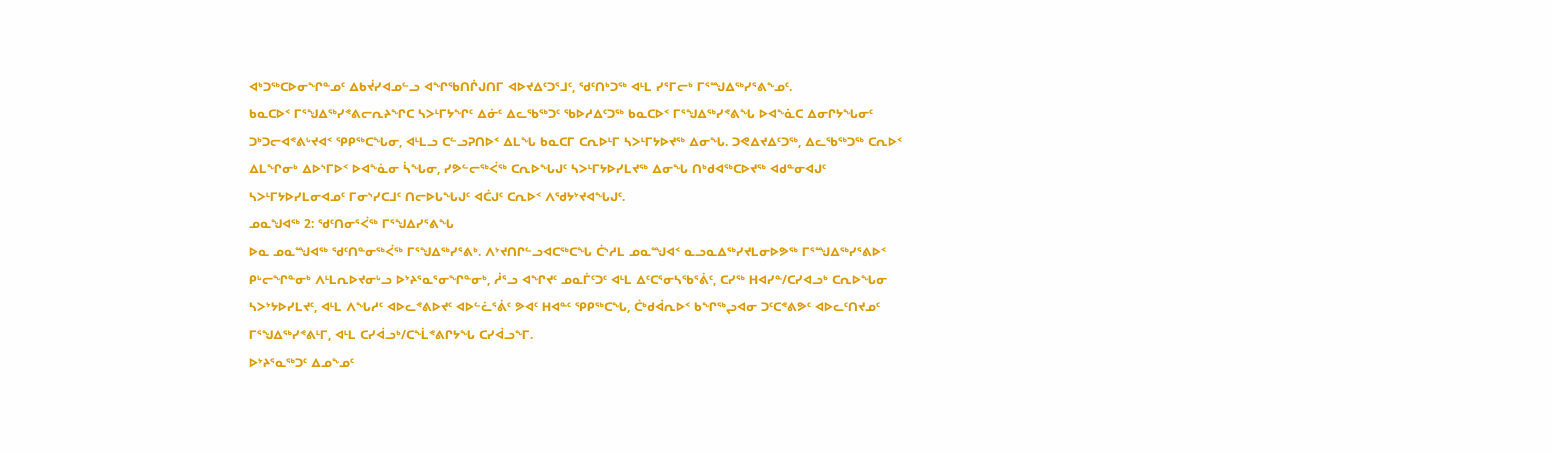ᐊᒃᑐᖅᑕᐅᓂᖏᓐᓄᑦ ᐃᑲᔫᓯᐊᓄᓪᓗ ᐊᖏᖃᑎᒌᒍᑎᒥ ᐊᐅᔪᐃᑦᑐᕐᒧᑦ, ᖁᑦᑎᒃᑐᖅ ᐊᒻᒪ ᓯᕐᒥᓕᒃ ᒥᕐᙳᐃᖅᓯᕐᕕᖕᓄᑦ.
ᑲᓇᑕᐅᑉ ᒥᕐᖑᐃᖅᓯᕝᕕᓕᕆᔨᖏᑕ ᓴᐳᒻᒥᔭᖏᑦ ᐃᓃᑦ ᐃᓚᖃᖅᑐᑦ ᖃᐅᓱᐃᑦᑐᖅ ᑲᓇᑕᐅᑉ ᒥᕐᖑᐃᖅᓯᕝᕕᖓ ᐅᐊᖕᓈᑕ ᐃᓂᒋᔭᖓᓂᑦ ᑐᒃᑐᓕᐊᕝᕕᒡᔪᐊᑉ ᕿᑭᖅᑕᖓᓂ, ᐊᒻᒪᓗ ᑕᓪᓗᕈᑎᐅᑉ ᐃᒪᖓ ᑲᓇᑕᒥ ᑕᕆᐅᒻᒥ ᓴᐳᒻᒥᔭᐅᔪᖅ ᐃᓂᖓ. ᑐᕙᐃᔪᐃᑦᑐᖅ, ᐃᓚᖃᖅᑐᖅ ᑕᕆᐅᑉ ᐃᒪᖏᓂᒃ ᐃᐅᔅᒥᐅᑉ ᐅᐊᖕᓈᓂ ᓵᖓᓂ, ᓯᕗᓪᓕᖅᐹᖅ ᑕᕆᐅᖓᒍᑦ ᓴᐳᒻᒥᔭᐅᓯᒪᔪᖅ ᐃᓂᖓ ᑎᒃᑯᐊᖅᑕᐅᔪᖅ ᐊᑯᓐᓂᐊᒍᑦ ᓴᐳᒻᒥᔭᐅᓯᒪᓂᐊᓄᑦ ᒥᓂᔅᓯᑕᒧᑦ ᑎᓕᐅᒐᖓᒍᑦ ᐊᑖᒍᑦ ᑕᕆᐅᑉ ᐱᖁᔭᔾᔪᐊᖓᒍᑦ.
ᓄᓇᖑᐊᖅ 2: ᖁᑦᑎᓂᕐᐹᖅ ᒥᕐᖑᐃᓯᕐᕕᖓ
ᐅᓇ ᓄᓇᙳᐊᖅ ᖁᑦᑎᓐᓂᖅᐹᖅ ᒥᕐᖑᐃᖅᓯᕐᕕᒃ. ᐱᔾᔪᑎᒋᓪᓗᐊᑕᖅᑕᖓ ᑖᔅᓱᒪ ᓄᓇᙳᐊᑉ ᓇᓗᓇᐃᖅᓯᔪᒪᓂᐅᕗᖅ ᒥᕐᙳᐃᖅᓯᕐᕕᐅᑉ ᑭᒡᓕᖏᓐᓂᒃ ᐱᒻᒪᕆᐅᔪᓂᒡᓗ ᐅᔾᔨᕐᓇᕐᓂᖏᓐᓂᒃ, ᓲᕐᓗ ᐊᖏᔪᑦ ᓄᓇᒦᑦᑐᑦ ᐊᒻᒪ ᐃᑦᑕᕐᓂᓴᖃᕐᕖᑦ, ᑕᓯᖅ ᕼᐊᓯᓐ/ᑕᓯᐊᓗᒃ ᑕᕆᐅᖓᓂ ᓴᐳᔾᔭᐅᓯᒪᔪᑦ, ᐊᒻᒪ ᐱᖓᓱᑦ ᐊᐅᓚᕝᕕᐅᔪᑦ ᐊᐅᓪᓛᕐᕖᑦ ᕗᐊᑦ ᕼᐊᓐᑦ ᕿᑭᖅᑕᖓ, ᑖᒃᑯᐋᕆᐅᑉ ᑲᖏᖅᖢᐊᓂ ᑐᑦᑕᕝᕕᕗᑦ ᐊᐅᓚᑦᑎᔪᓄᑦ ᒥᕐᖑᐃᖅᓯᕝᕕᒻᒥ, ᐊᒻᒪ ᑕᓯᐋᓗᒃ/ᑕᖕᒫᕝᕕᒋᔭᖓ ᑕᓯᐋᓗᖕᒥ.
ᐅᔾᔨᕐᓇᖅᑐᑦ ᐃᓄᖕᓄᑦ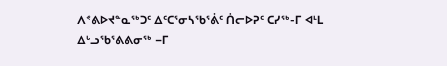ᐱᕝᕕᐅᔪᓐᓇᖅᑐᑦ ᐃᑦᑕᕐᓂᓴᖃᕐᕖᑦ ᑏᓕᐅᕈᑦ ᑕᓯᖅ-ᒥ ᐊᒻᒪ ᐃᒡᓗᖃᕐᕕᕕᓂᖅ −ᒥ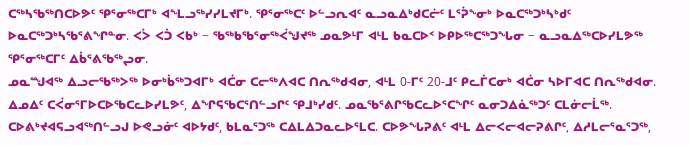ᑕᖅᓴᖃᖅᑎᑕᐅᕗᑦ ᕿᕐᓂᖅᑕᒥᒃ ᐊᖕᒪᓗᖅᓯᓯᒪᔪᒥᒃ. ᕿᕐᓂᖅᑕᑦ ᐅᓪᓗᕆᐊᑦ ᓇᓗᓇᐃᒃᑯᑕᓖᑦ ᒪᕐᕉᖕᓂᒃ ᐅᓇᑕᖅᑐᒃᓴᒃᑯᑦ ᐅᓇᑕᖅᑐᒃᓴᖃᕐᕕᖏᓐᓂ. ᐸᐴ ᐸᑑ ᐸᑲᒃ − ᖃᖅᑲᖃᕐᓂᖅᐹᖑᔪᖅ ᓄᓇᕗᒻᒥ ᐊᒻᒪ ᑲᓇᑕᐅᑉ ᐅᑭᐅᖅᑕᖅᑐᖓᓂ − ᓇᓗᓇᐃᖅᑕᐅᓯᒪᕗᖅ ᕿᕐᓂᖅᑕᒥᑦ ᐃᑳᕐᕕᖃᖅᖢᓂ.
ᓄᓇᙳᐊᖅ ᐃᓗᓕᖃᖅᐳᖅ ᐅᓂᒃᑳᖅᑐᐊᒥᒃ ᐊᑖᓂ ᑕᓕᖅᐱᐊᑕ ᑎᕆᖅᑯᐊᓂ, ᐊᒻᒪ 0-ᒥᑦ 20-ᒧᑦ ᑭᓚᒦᑕᓂᒃ ᐊᑖᓂ ᓴᐅᒥᐊᑕ ᑎᕆᖅᑯᐊᓂ.
ᐃᓄᐃᑦ ᑕᐹᓂᕐᒥᐅᑕᐅᖃᑕᓚᐅᓯᒪᕗᑦ, ᐃᖏᕋᖃᑕᕐᑎᓪᓗᒋᑦ ᕿᒧᒃᓯᑯᑦ. ᓄᓇᖃᕐᕕᒋᖃᑕᓚᐅᕐᑕᖏᑦ ᓇᓂᑐᐃᓈᖅᑐᑦ ᑕᒪᓃᓕᒫᖅ. ᑕᐅᕕᒃᔪᐊᕋᓗᐊᖅᑎᓪᓗᒍ ᐅᕙᓗᓃᑦ ᐊᐅᔭᑯᑦ, ᑲᒪᓇᕐᑐᖅ ᑕᐃᒪᐃᑐᓇᓚᐅᕐᒪᑕ. ᑕᐅᕗᖓᕈᕕᑦ ᐊᒻᒪ ᐃᓕᐸᓕᐊᓕᕈᕕᒋᑦ, ᐃᓱᒪᓕᕐᓇᕐᑐᖅ,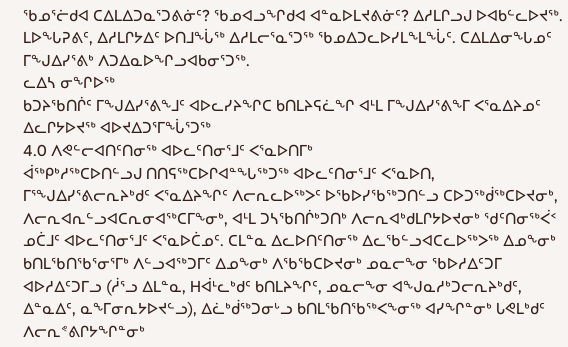ᖃᓄᕐᓖᑯᐊ ᑕᐃᒪᐃᑐᓇᕐᑐᕕᓃᑦ? ᖃᓄᐊᓗᖏᑯᐊ ᐊᓐᓇᐅᒪᔪᕕᓃᑦ? ᐃᓱᒪᒋᓗᒍ ᐅᐊᑲᓪᓚᐅᔪᖅ. ᒪᐅᖓᕈᕕᑦ, ᐃᓱᒪᒋᔭᐃᑦ ᐅᑎᒧᖔᖅ ᐃᓱᒪᓕᕐᓇᕐᑐᖅ ᖃᓄᐃᑐᓚᐅᓯᒪᖕᒪᖔᑦ. ᑕᐃᒪᐃᓂᖓᓄᑦ ᒥᖑᐃᓯᕐᕕᒃ ᐱᑐᐃᓇᐅᖏᓗᐊᑲᓂᕐᑐᖅ.
ᓚᐃᓴ ᓂᖏᐅᖅ
ᑲᑐᔨᖃᑎᒌᑦ ᒥᖑᐃᓯᕐᕕᖕᒧᑦ ᐊᐅᓚᓯᔨᖏᑕ ᑲᑎᒪᔨᕋᓛᖏ ᐊᒻᒪ ᒥᖑᐃᓯᕐᕕᖕᒥ ᐸᕐᓇᐃᔨᓄᑦ ᐃᓚᒋᔭᐅᔪᖅ ᐊᐅᔪᐃᑐᕐᒥᖔᕐᑐᖅ
4.0 ᐱᕙᓪᓕᐊᑎᑦᑎᓂᖅ ᐊᐅᓚᑦᑎᓂᕐᒧᑦ ᐸᕐᓇᐅᑎᒥᒃ
ᐋᖅᑭᒃᓱᖅᑕᐅᑎᓪᓗᒍ ᑎᑎᕋᖅᑕᐅᒋᐊᓐᖓᖅᑐᖅ ᐊᐅᓚᑦᑎᓂᕐᒧᑦ ᐸᕐᓇᐅᑎ, ᒥᕐᖑᐃᓯᕐᕕᓕᕆᔨᒃᑯᑦ ᐸᕐᓇᐃᔨᖏᑦ ᐱᓕᕆᓚᐅᖅᐳᑦ ᐅᖃᐅᓯᖃᖅᑐᑎᓪᓗ ᑕᐅᑐᖅᑰᖅᑕᐅᔪᓂᒃ, ᐱᓕᕆᐊᕆᓪᓗᐊᑕᕆᓂᐊᖅᑕᒥᖕᓂᒃ, ᐊᒻᒪ ᑐᓴᖃᑎᒌᒃᑐᑎᒃ ᐱᓕᕆᐊᒃᑯᒪᒋᔭᐅᔪᓂᒃ ᖁᑦᑎᓂᖅᐹᑉ ᓄᑖᒧᑦ ᐊᐅᓚᑦᑎᓂᕐᒧᑦ ᐸᕐᓇᐅᑖᓄᑦ. ᑕᒪᓐᓇ ᐃᓚᐅᑎᑦᑎᓂᖅ ᐃᓚᖃᓪᓗᐊᑕᓚᐅᖅᐳᖅ ᐃᓄᖕᓂᒃ ᑲᑎᒪᖃᑎᖃᕐᓂᕐᒥᒃ ᐱᓪᓗᐊᖅᑐᒥᑦ ᐃᓄᖕᓂᒃ ᐱᖃᖃᑕᐅᔪᓂᒃ ᓄᓇᓕᖕᓂ ᖃᐅᓱᐃᑦᑐᒥ ᐊᐅᓱᐃᑦᑐᒥᓗ (ᓲᕐᓗ ᐃᒪᓐᓇ, ᕼᐋᒻᓚᒃᑯᑦ ᑲᑎᒪᔨᖏᑦ, ᓄᓇᓕᖕᓂ ᐊᖑᓇᓱᒃᑐᓕᕆᔨᒃᑯᑦ, ᐃᓐᓇᐃᑦ, ᓇᖕᒥᓂᕆᔭᐅᔪᓪᓗ), ᐃᓛᒃᑰᖅᑐᓂᒡᓗ ᑲᑎᒪᖃᑎᖃᖅᐸᖕᓂᖅ ᐊᓯᖏᓐᓂᒃ ᒐᕙᒪᒃᑯᑦ ᐱᓕᕆᕝᕕᒋᔭᖏᓐᓂᒃ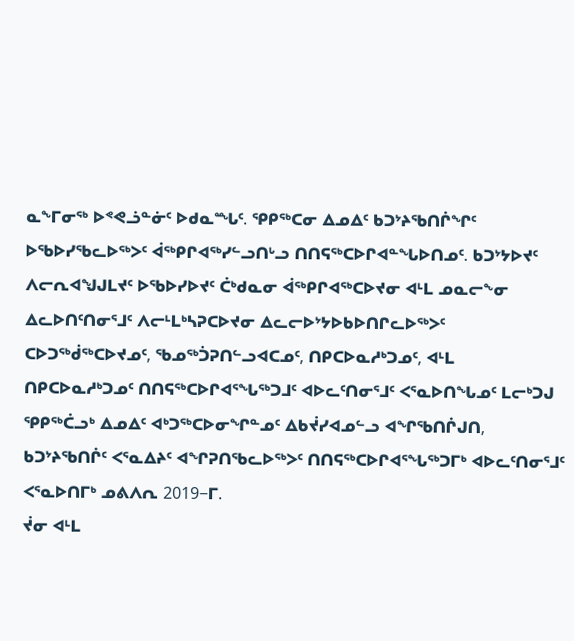ᓇᖕᒥᓂᖅ ᐅᕝᕙᓘᓐᓃᑦ ᐅᑯᓇᙵᑦ. ᕿᑭᖅᑕᓂ ᐃᓄᐃᑦ ᑲᑐᔾᔨᖃᑎᒌᖏᑦ ᐅᖃᐅᓯᖃᓚᐅᖅᐳᑦ ᐋᖅᑭᒋᐊᖅᓯᓪᓗᑎᒡᓗ ᑎᑎᕋᖅᑕᐅᒋᐊᓐᖓᐅᑎᓄᑦ. ᑲᑐᔾᔭᐅᔪᑦ ᐱᓕᕆᐊᖑᒍᒪᔪᑦ ᐅᖃᐅᓯᐅᔪᑦ ᑖᒃᑯᓇᓂ ᐋᖅᑭᒋᐊᖅᑕᐅᔪᓂ ᐊᒻᒪ ᓄᓇᓕᖕᓂ ᐃᓚᐅᑎᑦᑎᓂᕐᒧᑦ ᐱᓕᒻᒪᒃᓴᕈᑕᐅᔪᓂ ᐃᓚᓕᐅᔾᔭᐅᑲᐅᑎᒋᓚᐅᖅᐳᑦ ᑕᐅᑐᖅᑰᖅᑕᐅᔪᓄᑦ, ᖃᓄᖅᑑᕈᑎᓪᓗᐊᑕᓄᑦ, ᑎᑭᑕᐅᓇᓱᒃᑐᓄᑦ, ᐊᒻᒪ ᑎᑭᑕᐅᓇᓱᒃᑐᓄᑦ ᑎᑎᕋᖅᑕᐅᒋᐊᕐᖓᖅᑐᒧᑦ ᐊᐅᓚᑦᑎᓂᕐᒧᑦ ᐸᕐᓇᐅᑎᖓᓄᑦ ᒪᓕᒃᑐᒍ ᕿᑭᖅᑖᓗᒃ ᐃᓄᐃᑦ ᐊᒃᑐᖅᑕᐅᓂᖏᓐᓄᑦ ᐃᑲᔫᓯᐊᓄᓪᓗ ᐊᖏᖃᑎᒌᒍᑎ, ᑲᑐᔾᔨᖃᑎᒌᑦ ᐸᕐᓇᐃᔨᑦ ᐊᖏᕈᑎᖃᓚᐅᖅᐳᑦ ᑎᑎᕋᖅᑕᐅᒋᐊᕐᖓᖅᑐᒥᒃ ᐊᐅᓚᑦᑎᓂᕐᒧᑦ ᐸᕐᓇᐅᑎᒥᒃ ᓄᕕᐱᕆ 2019−ᒥ.
ᔫᓂ ᐊᒻᒪ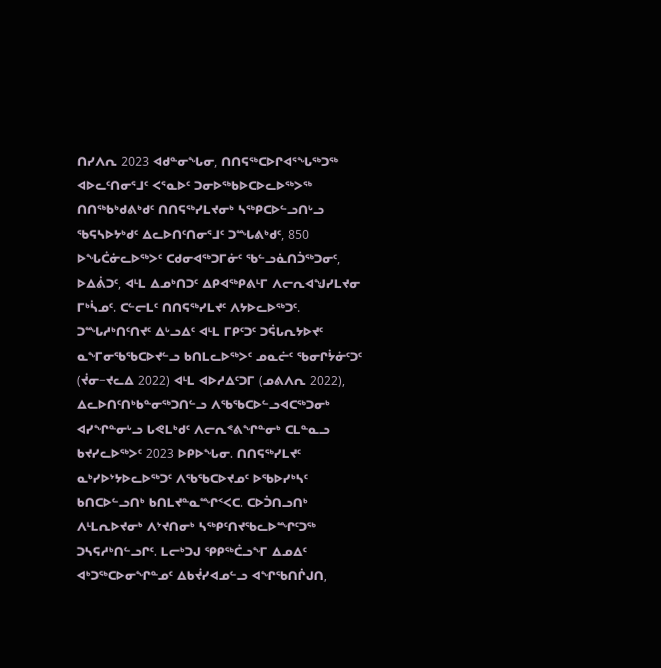ᑎᓯᐱᕆ 2023 ᐊᑯᓐᓂᖓᓂ, ᑎᑎᕋᖅᑕᐅᒋᐊᕐᖓᖅᑐᖅ ᐊᐅᓚᑦᑎᓂᕐᒧᑦ ᐸᕐᓇᐅᑦ ᑐᓂᐅᖅᑲᐅᑕᐅᓚᐅᖅᐳᖅ ᑎᑎᖅᑲᒃᑯᕕᒃᑯᑦ ᑎᑎᕋᖅᓯᒪᔪᓂᒃ ᓴᖅᑭᑕᐅᓪᓗᑎᒡᓗ ᖃᕋᓴᐅᔭᒃᑯᑦ ᐃᓚᐅᑎᑦᑎᓂᕐᒧᑦ ᑐᙵᕕᒃᑯᑦ, 850 ᐅᖓᑖᓃᓚᐅᖅᐳᑦ ᑕᑯᓂᐊᖅᑐᒥᓃᑦ ᖃᓪᓗᓈᑎᑑᖅᑐᓂᑦ, ᐅᐃᕖᑐᑦ, ᐊᒻᒪ ᐃᓄᒃᑎᑐᑦ ᐃᑭᐊᖅᑭᕕᒻᒥ ᐱᓕᕆᐊᖑᓯᒪᔪᓂ ᒥᒃᓵᓄᑦ. ᑕᓪᓕᒪᑦ ᑎᑎᕋᖅᓯᒪᔪᑦ ᐱᔭᐅᓚᐅᖅᑐᑦ. ᑐᙵᓱᒃᑎᑦᑎᔪᑦ ᐃᒡᓗᐃᑦ ᐊᒻᒪ ᒥᑭᑦᑐᑦ ᑐᕌᒐᕆᔭᐅᔪᑦ ᓇᖕᒥᓂᖃᖃᑕᐅᔪᓪᓗ ᑲᑎᒪᓚᐅᖅᐳᑦ ᓄᓇᓖᑦ ᖃᓂᒋᔮᓃᑦᑐᑦ (ᔫᓂ−ᔪᓚᐃ 2022) ᐊᒻᒪ ᐊᐅᓱᐃᑦᑐᒥ (ᓄᕕᐱᕆ 2022), ᐃᓚᐅᑎᑦᑎᒃᑲᓐᓂᖅᑐᑎᓪᓗ ᐱᖃᖃᑕᐅᓪᓗᐊᑕᖅᑐᓂᒃ ᐊᓯᖏᓐᓂᒡᓗ ᒐᕙᒪᒃᑯᑦ ᐱᓕᕆᕝᕕᖏᓐᓂᒃ ᑕᒪᓐᓇᓗ ᑲᔪᓯᓚᐅᖅᐳᑦ 2023 ᐅᑭᐅᖓᓂ. ᑎᑎᕋᖅᓯᒪᔪᑦ ᓇᒃᓯᐅᔾᔭᐅᓚᐅᖅᑐᑦ ᐱᖃᖃᑕᐅᔪᓄᑦ ᐅᖃᐅᓯᒃᓴᑦ ᑲᑎᑕᐅᓪᓗᑎᒃ ᑲᑎᒪᔪᓐᓇᙱᑉᐸᑕ. ᑕᐅᑑᑎᓗᑎᒃ ᐱᒻᒪᕆᐅᔪᓂᒃ ᐱᔾᔪᑎᓂᒃ ᓴᖅᑭᑦᑎᔪᖃᓚᐅᙱᑦᑐᖅ ᑐᓴᕋᓱᒃᑎᓪᓗᒋᑦ. ᒪᓕᒃᑐᒍ ᕿᑭᖅᑖᓗᖕᒥ ᐃᓄᐃᑦ ᐊᒃᑐᖅᑕᐅᓂᖏᓐᓄᑦ ᐃᑲᔫᓯᐊᓄᓪᓗ ᐊᖏᖃᑎᒌᒍᑎ,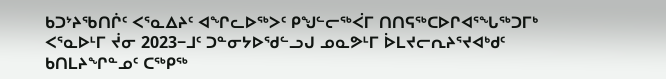ᑲᑐᔾᔨᖃᑎᒌᑦ ᐸᕐᓇᐃᔨᑦ ᐊᖏᓚᐅᖅᐳᑦ ᑭᖑᓪᓕᖅᐹᒥ ᑎᑎᕋᖅᑕᐅᒋᐊᕐᖓᖅᑐᒥᒃ ᐸᕐᓇᐅᒻᒥ ᔫᓂ 2023−ᒧᑦ ᑐᓐᓂᔭᐅᖁᓪᓗᒍ ᓄᓇᕗᒻᒥ ᐆᒪᔪᓕᕆᔨᕐᔪᐊᒃᑯᑦ ᑲᑎᒪᔨᖏᓐᓄᑦ ᑕᖅᑭᖅ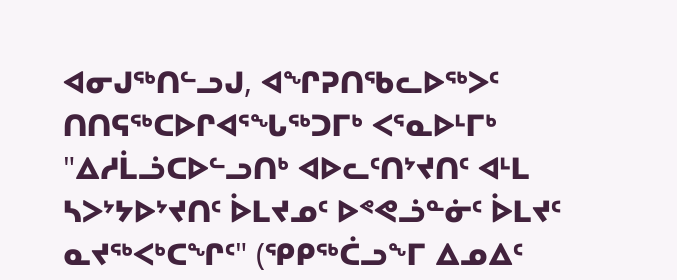ᐊᓂᒍᖅᑎᓪᓗᒍ, ᐊᖏᕈᑎᖃᓚᐅᖅᐳᑦ ᑎᑎᕋᖅᑕᐅᒋᐊᕐᖓᖅᑐᒥᒃ ᐸᕐᓇᐅᒻᒥᒃ "ᐃᓱᒫᓘᑕᐅᓪᓗᑎᒃ ᐊᐅᓚᑦᑎᔾᔪᑎᑦ ᐊᒻᒪ ᓴᐳᔾᔭᐅᔾᔪᑎᑦ ᐆᒪᔪᓄᑦ ᐅᕝᕙᓘᓐᓃᑦ ᐆᒪᔪᑦ ᓇᔪᖅᐸᒃᑕᖏᑦ" (ᕿᑭᖅᑖᓗᖕᒥ ᐃᓄᐃᑦ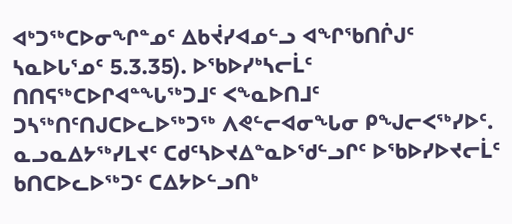ᐊᒃᑐᖅᑕᐅᓂᖏᓐᓄᑦ ᐃᑲᔫᓯᐊᓄᓪᓗ ᐊᖏᖃᑎᒌᒍᑦ ᓴᓇᐅᒐᕐᓄᑦ 5.3.35). ᐅᖃᐅᓯᒃᓴᓕᒫᑦ ᑎᑎᕋᖅᑕᐅᒋᐊᓐᖓᖅᑐᒧᑦ ᐸᖕᓇᐅᑎᒧᑦ ᑐᓴᖅᑎᑦᑎᒍᑕᐅᓚᐅᖅᑐᖅ ᐱᕙᓪᓕᐊᓂᖓᓂ ᑭᖑᓕᐸᖅᓯᐅᑦ. ᓇᓗᓇᐃᔭᖅᓯᒪᔪᑦ ᑕᑯᑦᓴᐅᔪᐃᓐᓇᐅᖁᓪᓗᒋᑦ ᐅᖃᐅᓯᐅᔪᓕᒫᑦ ᑲᑎᑕᐅᓚᐅᖅᑐᑦ ᑕᐃᔭᐅᓪᓗᑎᒃ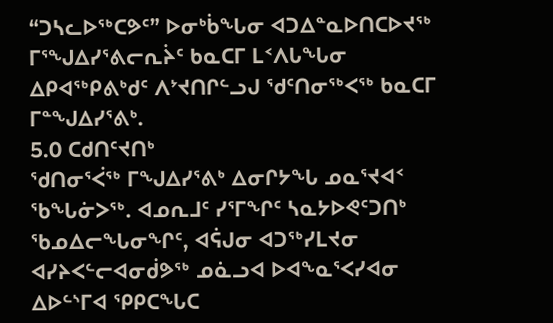“ᑐᓴᓚᐅᖅᑕᕗᑦ” ᐅᓂᒃᑳᖓᓂ ᐊᑐᐃᓐᓇᐅᑎᑕᐅᔪᖅ ᒥᕐᖑᐃᓯᕐᕕᓕᕆᔩᑦ ᑲᓇᑕᒥ ᒪᑉᐱᒐᖓᓂ ᐃᑭᐊᖅᑭᕕᒃᑯᑦ ᐱᔾᔪᑎᒋᓪᓗᒍ ᖁᑦᑎᓂᖅᐸᖅ ᑲᓇᑕᒥ ᒥᓐᖑᐃᓯᕐᕕᒃ.
5.0 ᑕᑯᑎᑦᔪᑎᒃ
ᖁᑎᓂᕐᐹᖅ ᒥᖑᐃᓯᕐᕕᒃ ᐃᓂᒋᔭᖓ ᓄᓇᕐᔪᐊᑉ ᖃᖓᓃᐳᖅ. ᐊᓄᕆᒧᑦ ᓯᕐᒥᖏᑦ ᓴᓇᔭᐅᕙᑦᑐᑎᒃ ᖃᓄᐃᓕᖓᓂᖏᑦ, ᐊᕌᒍᓂ ᐊᑐᖅᓯᒪᔪᓂ ᐊᓯᔨᐸᓪᓕᐊᓂᑰᕗᖅ ᓄᓈᓗᐊ ᐅᐊᖕᓇᕐᐸᓯᐊᓂ ᐃᐅᓪᔅᒥᐊ ᕿᑭᑕᖓᑕ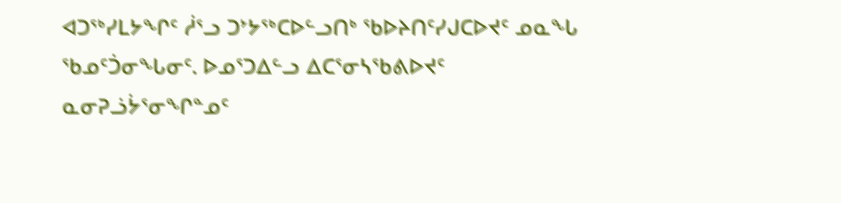ᐊᑐᖅᓯᒪᔭᖏᑦ ᓲᕐᓗ ᑐᔾᔭᖅᑕᐅᓪᓗᑎᒃ ᖃᐅᔨᑎᑦᓯᒍᑕᐅᔪᑦ ᓄᓇᖓ ᖃᓄᑦᑑᓂᖓᓂᑦ. ᐅᓄᕐᑐᐃᓪᓗ ᐃᑕᕐᓂᓴᖃᕕᐅᔪᑦ ᓇᓂᕈᓘᔮᕐᓂᖏᓐᓄᑦ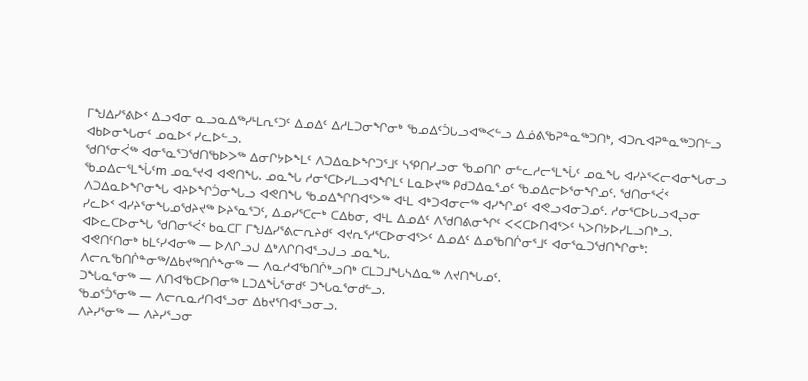ᒥᖑᐃᓯᕐᕕᐅᑉ ᐃᓗᐊᓂ ᓇᓗᓇᐃᖅᓯᒻᒪᕆᑦᑐᑦ ᐃᓄᐃᑦ ᐃᓱᒪᑐᓂᖏᓂᒃ ᖃᓄᐃᑦᑑᒐᓗᐊᖅᐸᓪᓗ ᐃᓅᕕᖃᕈᓐᓇᖅᑐᑎᒃ, ᐊᑐᕆᐊᕈᓐᓇᖅᑐᑎᓪᓗ ᐊᑲᐅᓂᖓᓂᑦ ᓄᓇᐅᑉ ᓯᓚᐅᓪᓗ.
ᖁᑎᕐᓂᐹᖅ ᐊᓂᕐᓇᕐᑐᖁᑎᖃᐅᐳᖅ ᐃᓂᒋᔭᐅᖕᒪᑦ ᐱᑐᐃᓇᐅᖏᑐᕐᒧᑦ ᓴᕿᑎᓯᓗᓂ ᖃᓄᑎᒋ ᓂᓪᓚᓱᓕᕐᒪᖔᑦ ᓄᓇᖓ ᐊᓯᔨᕐᐸᓕᐊᓂᖓᓂᓗ ᖃᓄᐃᓕᕐᒪᖔᑦm ᓄᓇᕐᔪᐊ ᐊᕙᑎᖓ. ᓄᓇᖓ ᓱᓂᕐᑕᐅᓯᒪᓗᐊᖏᒪᑦ ᒪᓇᐅᔪᖅ ᑭᑯᑐᐃᓇᕐᓄᑦ ᖃᓄᐃᓕᐅᕐᓂᖏᓄᑦ. ᖁᑎᓂᕐᐹᑉ ᐱᑐᐃᓇᐅᖏᓂᖓ ᐊᔨᐅᖏᑑᓂᖓᓗ ᐊᕙᑎᖓ ᖃᓄᐃᖏᑎᐊᕐᐳᖅ ᐊᒻᒪ ᐊᒃᑐᐊᓂᓕᖅ ᐊᓯᖏᓄᑦ ᐊᕙᓗᐊᓂᑐᓄᑦ. ᓱᓂᕐᑕᐅᒐᓗᐊᖢᓂ ᓯᓚᐅᑉ ᐊᓯᔨᕐᓂᖓᓄᖁᔨᔪᖅ ᐅᔨᕐᓇᕐᑐᑦ, ᐃᓄᓯᕐᑕᓕᒃ ᑕᐃᑲᓂ, ᐊᒻᒪ ᐃᓄᐃᑦ ᐱᖁᑎᕕᓂᖏᑦ ᐸᐸᑕᐅᑎᐊᕐᐳᑦ ᓴᐳᑎᔭᐅᓯᒪᓗᑎᒃᓗ.
ᐊᐅᓚᑕᐅᓂᖓ ᖁᑎᓂᕐᐹᑉ ᑲᓇᑕᒥ ᒥᖑᐃᓯᕐᕕᓕᕆᔨᑯᑦ ᐊᔪᕆᕐᓱᕐᑕᐅᓂᐊᕐᐳᑦ ᐃᓄᐃᑦ ᐃᓄᖃᑎᒌᓂᕐᒧᑦ ᐊᓂᕐᓇᑐᖁᑎᖏᓂᒃ:
ᐊᕙᑎᑦᑎᓂᒃ ᑲᒪᑦᓯᐊᓂᖅ — ᐅᐱᒋᓗᒍ ᐃᒃᐱᒋᑎᐊᕐᓗᒍᓗ ᓄᓇᖓ.
ᐱᓕᕆᖃᑎᒌᓐᓂᖅ/ᐃᑲᔪᖅᑎᒌᖕᓂᖅ — ᐱᓇᓱᐊᖃᑎᒌᒃᓗᑎᒃ ᑕᒪᑐᒧᖓᓴᐃᓇᖅ ᐱᔪᑎᖓᓄᑦ.
ᑐᖓᓇᕐᓂᖅ — ᐱᑎᐊᖃᑕᐅᑎᓂᖅ ᒪᑐᐃᖔᕐᓂᑯᑦ ᑐᖓᓇᕐᓂᑯᓪᓗ.
ᖃᓄᕐᑑᕐᓂᖅ — ᐱᓕᕆᓇᓱᑎᐊᕐᓗᓂ ᐃᑲᔪᕐᑎᐊᕐᓗᓂᓗ.
ᐱᔨᓯᕐᓂᖅ — ᐱᔨᓯᕐᓗᓂ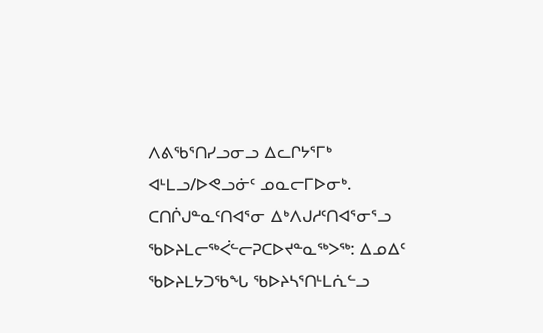ᐱᕕᖃᕐᑎᓯᓗᓂᓗ ᐃᓚᒋᔭᕐᒥᒃ ᐊᒻᒪᓗ/ᐅᕙᓗᓃᑦ ᓄᓇᓕᒥᐅᓂᒃ.
ᑕᑎᒌᒍᓐᓇᑦᑎᐊᕐᓂ ᐃᒃᐱᒍᓱᑦᑎᐊᕐᓂᕐᓗ ᖃᐅᔨᒪᓕᖅᐹᓪᓕᕈᑕᐅᔪᓐᓇᖅᐳᖅ: ᐃᓄᐃᑦ ᖃᐅᔨᒪᔭᑐᖃᖓ ᖃᐅᔨᓴᕐᑎᒻᒪᕇᓪᓗ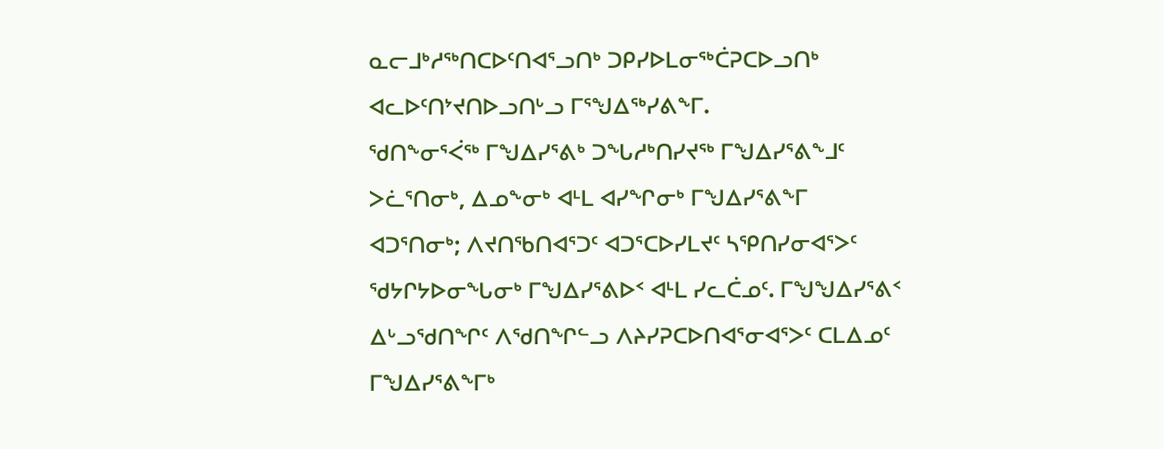ᓇᓕᒧᒃᓱᖅᑎᑕᐅᑦᑎᐊᕐᓗᑎᒃ ᑐᑭᓯᐅᒪᓂᖅᑖᕈᑕᐅᓗᑎᒃ ᐊᓚᐅᑦᑎᔾᔪᑎᐅᓗᑎᒡᓗ ᒥᕐᖑᐃᖅᓯᕕᖕᒥ.
ᖁᑎᖕᓂᕐᐹᖅ ᒥᖑᐃᓯᕐᕕᒃ ᑐᖓᓱᒃᑎᓯᔪᖅ ᒥᖑᐃᓯᕐᕕᖕᒧᑦ ᐳᓛᕐᑎᓂᒃ, ᐃᓄᖕᓂᒃ ᐊᒻᒪ ᐊᓯᖏᓂᒃ ᒥᖑᐃᓯᕐᕕᖕᒥ ᐊᑐᕐᑎᓂᒃ; ᐱᔪᑎᖃᑎᐊᕐᑐᑦ ᐊᑐᕐᑕᐅᓯᒪᔪᑦ ᓴᕿᑎᓯᓂᐊᕐᐳᑦ ᖁᔭᒋᔭᐅᓂᖓᓂᒃ ᒥᖑᐃᓯᕐᕕᐅᑉ ᐊᒻᒪ ᓯᓚᑖᓄᑦ. ᒥᖑᖑᐃᓯᕐᕕᑉ ᐃᒡᓗᖁᑎᖏᑦ ᐱᖁᑎᖏᓪᓗ ᐱᔨᓯᕈᑕᐅᑎᐊᕐᓂᐊᕐᐳᑦ ᑕᒪᐃᓄᑦ ᒥᖑᐃᓯᕐᕕᖕᒥᒃ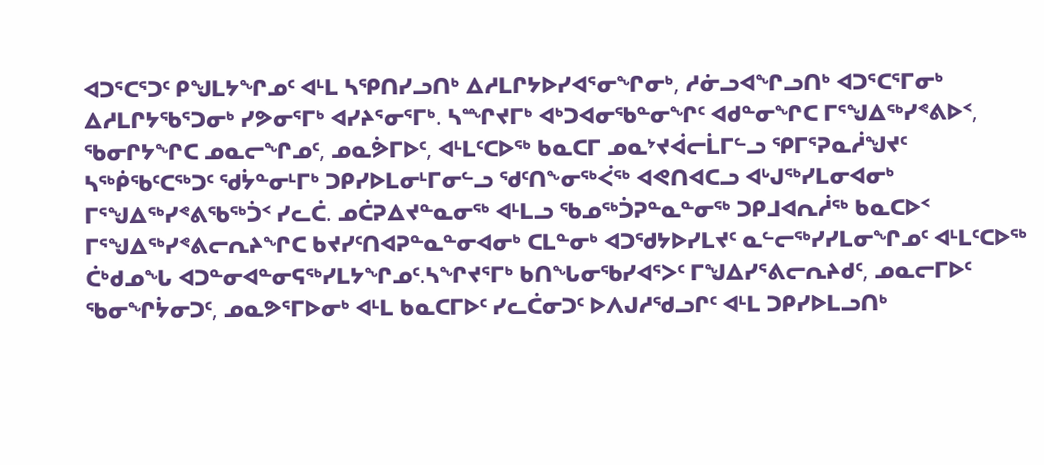ᐊᑐᕐᑕᕐᑐᑦ ᑭᖑᒪᔭᖏᓄᑦ ᐊᒻᒪ ᓴᕿᑎᓯᓗᑎᒃ ᐃᓱᒪᒋᔭᐅᓯᐊᕐᓂᖏᓂᒃ, ᓱᓃᓗᐊᖏᓗᑎᒃ ᐊᑐᕐᑕᕐᒥᓂᒃ ᐃᓱᒪᒋᔭᖃᕐᑐᓂᒃ ᓯᕗᓂᕐᒥᒃ ᐊᓯᔨᕐᓂᕐᒥᒃ. ᓴᙱᔪᒥᒃ ᐊᒃᑐᐊᓂᖃᓐᓂᖏᑦ ᐊᑯᓐᓂᖏᑕ ᒥᕐᖑᐃᖅᓯᕝᕕᐅᑉ, ᖃᓂᒋᔭᖏᑕ ᓄᓇᓕᖏᓄᑦ, ᓄᓇᕘᒥᐅᑦ, ᐊᒻᒪᑦᑕᐅᖅ ᑲᓇᑕᒥ ᓄᓇᔾᔪᐋᓕᒫᒥᓪᓗ ᕿᒥᕐᕈᓇᓲᖑᔪᑦ ᓴᖅᑮᖃᑦᑕᖅᑐᑦ ᖁᔮᓐᓂᒻᒥᒃ ᑐᑭᓯᐅᒪᓂᒻᒥᓂᓪᓗ ᖁᑦᑎᖕᓂᖅᐹᖅ ᐊᕙᑎᐊᑕᓗ ᐊᒡᒍᖅᓯᒪᓂᐊᓂᒃ ᒥᕐᖑᐃᖅᓯᕝᕕᖃᖅᑑᑉ ᓯᓚᑖ. ᓄᑖᕈᐃᔪᓐᓇᓂᖅ ᐊᒻᒪᓗ ᖃᓄᖅᑑᕈᓐᓇᓐᓂᖅ ᑐᑭᒧᐊᕆᓲᖅ ᑲᓇᑕᐅᑉ ᒥᕐᖑᐃᖅᓯᕝᕕᓕᕆᔨᖏᑕ ᑲᔪᓯᑦᑎᐊᕈᓐᓇᓐᓂᐊᓂᒃ ᑕᒪᓐᓂᒃ ᐊᑐᖁᔭᐅᓯᒪᔪᑦ ᓇᓪᓕᖅᓯᓯᒪᓂᖏᓄᑦ ᐊᒻᒪᑦᑕᐅᖅ ᑖᒃᑯᓄᖓ ᐊᑐᓐᓂᐊᓐᓂᕋᖅᓯᒪᔭᖏᓄᑦ.ᓴᖏᔪᕐᒥᒃ ᑲᑎᖓᓂᖃᓯᐊᕐᐳᑦ ᒥᖑᐃᓯᕐᕕᓕᕆᔨᑯᑦ, ᓄᓇᓕᒥᐅᑦ ᖃᓂᖏᔮᓂᑐᑦ, ᓄᓇᕗᕐᒥᐅᓂᒃ ᐊᒻᒪ ᑲᓇᑕᒥᐅᑦ ᓯᓚᑖᓂᑐᑦ ᐅᐱᒍᓱᖁᓗᒋᑦ ᐊᒻᒪ ᑐᑭᓯᐅᒪᓗᑎᒃ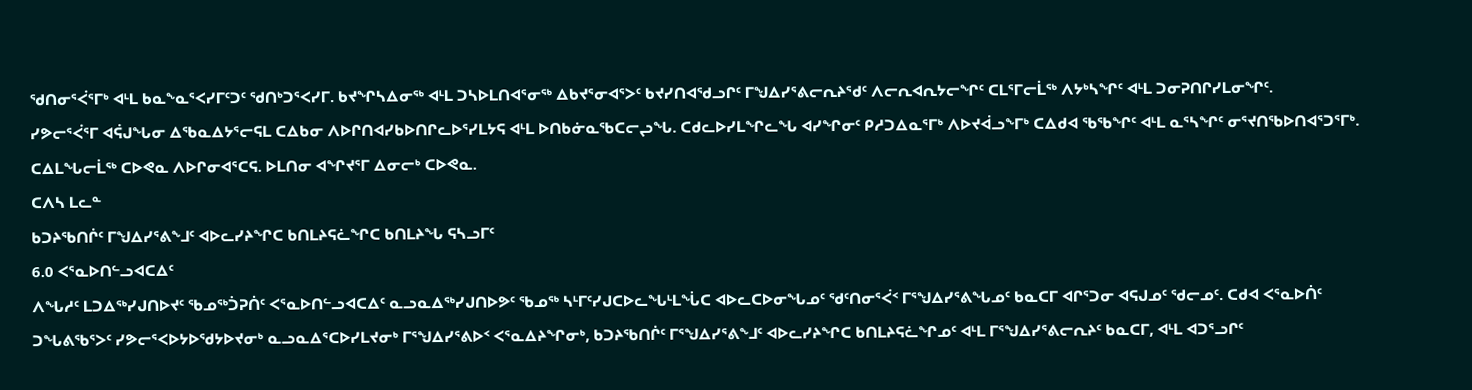ᖁᑎᓂᕐᐹᕐᒥᒃ ᐊᒻᒪ ᑲᓇᖕᓇᕐᐸᓯᒥᑦᑐᑦ ᖁᑎᒃᑐᕐᐸᓯᒥ. ᑲᔪᖏᓴᐃᓂᖅ ᐊᒻᒪ ᑐᓴᐅᒪᑎᐊᕐᓂᖅ ᐃᑲᔪᕐᓂᐊᕐᐳᑦ ᑲᔪᓯᑎᐊᖁᓗᒋᑦ ᒥᖑᐃᓯᕐᕕᓕᕆᔨᕐᑯᑦ ᐱᓕᕆᐊᕆᔭᓕᖏᑦ ᑕᒪᕐᒥᓕᒫᖅ ᐱᔭᒃᓴᖏᑦ ᐊᒻᒪ ᑐᓂᕈᑎᒋᓯᒪᓂᖏᑦ.
ᓯᕗᓕᕐᐹᕐᒥ ᐊᕌᒍᖓᓂ ᐃᖃᓇᐃᔭᕐᓕᕋᒪ ᑕᐃᑲᓂ ᐱᐅᒋᑎᐊᓯᑲᐅᑎᒋᓚᐅᕐᓯᒪᔭᕋ ᐊᒻᒪ ᐅᑎᑲᓃᓇᖃᑕᓕᖢᖓ. ᑕᑯᓚᐅᓯᒪᖏᓚᖓ ᐊᓯᖏᓂᑦ ᑭᓱᑐᐃᓇᕐᒥᒃ ᐱᐅᔪᐋᓗᖕᒥᒃ ᑕᐃᑯᐊ ᖃᖃᖏᑦ ᐊᒻᒪ ᓇᕐᓴᖏᑦ ᓂᕐᔪᑎᖃᐅᑎᐊᕐᑐᕐᒥᒃ.
ᑕᐃᒪᖓᓕᒫᖅ ᑕᐅᕙᓇ ᐱᐅᒋᓂᐊᕐᑕᕋ. ᐅᒪᑎᓂ ᐊᖏᔪᕐᒥ ᐃᓂᓕᒃ ᑕᐅᕙᓇ.
ᑕᐱᓴ ᒪᓚᓐ
ᑲᑐᔨᖃᑎᒌᑦ ᒥᖑᐃᓯᕐᕕᖕᒧᑦ ᐊᐅᓚᓯᔨᖏᑕ ᑲᑎᒪᔨᕋᓛᖏᑕ ᑲᑎᒪᔨᖓ ᕋᓴᓗᒥᑦ
6.0 ᐸᕐᓇᐅᑎᓪᓗᐊᑕᐃᑦ
ᐱᖓᓱᑦ ᒪᑐᐃᖅᓯᒍᑎᐅᔪᑦ ᖃᓄᖅᑑᕈᑏᑦ ᐸᕐᓇᐅᑎᓪᓗᐊᑕᐃᑦ ᓇᓗᓇᐃᖅᓯᒍᑎᐅᕗᑦ ᖃᓄᖅ ᓴᒻᒥᑦᓯᒍᑕᐅᓚᖓᒻᒪᖔᑕ ᐊᐅᓚᑕᐅᓂᖓᓄᑦ ᖁᑦᑎᓂᕐᐹᑉ ᒥᕐᖑᐃᓯᕐᕕᖓᓄᑦ ᑲᓇᑕᒥ ᐊᒋᕐᑐᓂ ᐊᕋᒍᓄᑦ ᖁᓕᓄᑦ. ᑕᑯᐊ ᐸᕐᓇᐅᑏᑦ ᑐᖓᕕᖃᕐᐳᑦ ᓯᕗᓕᕐᐸᐅᔭᐅᖁᔭᐅᔪᓂᒃ ᓇᓗᓇᐃᕐᑕᐅᓯᒪᔪᓂᒃ ᒥᕐᖑᐃᓯᕐᕕᐅᑉ ᐸᕐᓇᐃᔨᖏᓂᒃ, ᑲᑐᔨᖃᑎᒌᑦ ᒥᕐᖑᐃᓯᕐᕕᖕᒧᑦ ᐊᐅᓚᓯᔨᖏᑕ ᑲᑎᒪᔨᕋᓛᖏᓄᑦ ᐊᒻᒪ ᒥᕐᖑᐃᓯᕐᕕᓕᕆᔨᑦ ᑲᓇᑕᒥ, ᐊᒻᒪ ᐊᑐᕐᓗᒋᑦ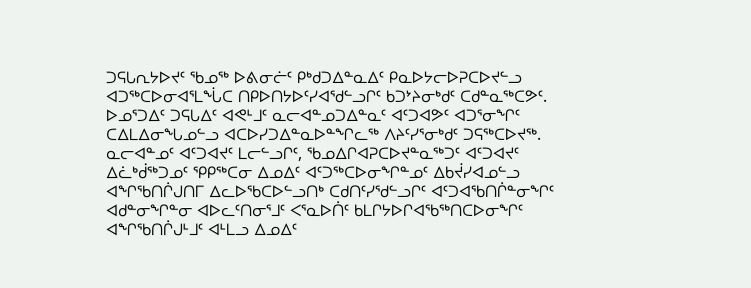ᑐᕋᒐᕆᔭᐅᔪᑦ ᖃᓄᖅ ᐅᕕᓂᓖᑦ ᑭᒃᑯᑐᐃᓐᓇᐃᑦ ᑭᓇᐅᔭᓕᐅᕈᑕᐅᔪᓪᓗ ᐊᑐᖅᑕᐅᓂᐊᕐᒪᖔᑕ ᑎᑭᐅᑎᔭᐅᑦᓯᐊᖁᓪᓗᒋᑦ ᑲᑐᔾᔨᓂᒃᑯᑦ ᑕᑯᓐᓇᖅᑕᕗᑦ. ᐅᓄᕐᑐᐃᑦ ᑐᕋᒐᐃᑦ ᐊᕙᒻᒧᑦ ᓇᓕᐊᓐᓄᑐᐃᓐᓇᑦ ᐊᑦᑐᐊᕗᑦ ᐊᑐᕐᓂᖏᑦ ᑕᐃᒪᐃᓂᖓᓄᓪᓗ ᐊᑕᐅᓯᑐᐃᓐᓇᐅᓐᖏᓚᖅ ᐱᔨᑦᓯᕐᓂᒃᑯᑦ ᑐᕋᖅᑕᐅᔪᖅ. ᓇᓕᐊᓐᓄᑦ ᐊᑦᑐᐊᔪᑦ ᒪᓕᓪᓗᒋᑦ, ᖃᓄᐃᒋᐊᕈᑕᐅᔪᓐᓇᖅᑐᑦ ᐊᑦᑐᐊᔪᑦ ᐃᓛᒃᑰᖅᑐᓄᑦ ᕿᑭᖅᑕᓂ ᐃᓄᐃᑦ ᐊᑦᑐᖅᑕᐅᓂᖏᓐᓄᑦ ᐃᑲᔫᓯᐊᓄᓪᓗ ᐊᖏᖃᑎᒌᒍᑎᒥ ᐃᓚᐅᖃᑕᐅᓪᓗᑎᒃ ᑕᑯᑎᑦᓯᖁᓪᓗᒋᑦ ᐊᑦᑐᐊᖃᑎᒌᓐᓂᖏᑦ ᐊᑯᓐᓂᖏᓐᓂ ᐊᐅᓚᑦᑎᓂᕐᒧᑦ ᐸᕐᓇᐅᑏᑦ ᑲᒪᒋᔭᐅᒋᐊᖃᖅᑎᑕᐅᓂᖏᑦ ᐊᖏᖃᑎᒌᒍᒻᒧᑦ ᐊᒻᒪᓗ ᐃᓄᐃᑦ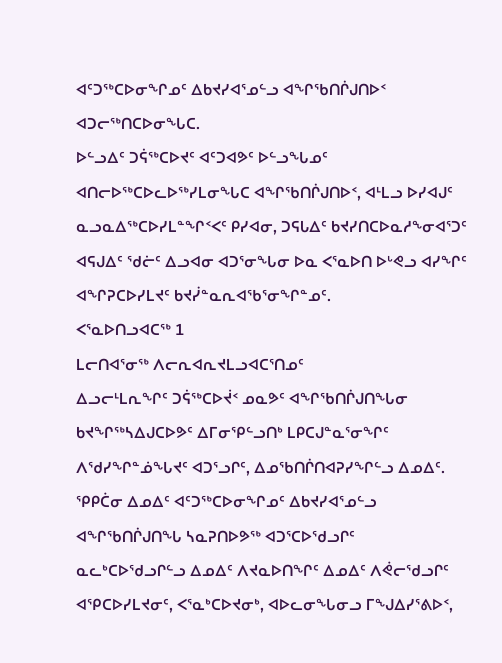ᐊᑦᑐᖅᑕᐅᓂᖏᓄᑦ ᐃᑲᔪᓯᐊᕐᓄᓪᓗ ᐊᖏᖃᑎᒌᒍᑎᐅᑉ ᐊᑐᓕᖅᑎᑕᐅᓂᖓᑕ.
ᐅᓪᓗᐃᑦ ᑐᕌᖅᑕᐅᔪᑦ ᐊᑦᑐᐊᕗᑦ ᐅᓪᓗᖓᓄᑦ ᐊᑎᓕᐅᖅᑕᐅᓚᐅᖅᓯᒪᓂᖓᑕ ᐊᖏᖃᑎᒌᒍᑎᐅᑉ, ᐊᒻᒪᓗ ᐅᓯᐊᒍᑦ ᓇᓗᓇᐃᖅᑕᐅᓯᒪᓐᖏᑉᐸᑦ ᑭᓯᐊᓂ, ᑐᕋᒐᐃᑦ ᑲᔪᓯᑎᑕᐅᓇᓱᖕᓂᐊᕐᑐᑦ ᐊᕋᒍᐃᑦ ᖁᓖᑦ ᐃᓗᐊᓂ ᐊᑐᕐᓂᖓᓂ ᐅᓇ ᐸᕐᓇᐅᑎ ᐅᒡᕙᓗ ᐊᓯᖏᑦ ᐊᖏᕈᑕᐅᓯᒪᔪᑦ ᑲᔪᓰᓐᓇᕆᐊᖃᕐᓂᖏᓐᓄᑦ.
ᐸᕐᓇᐅᑎᓗᐊᑕᖅ 1
ᒪᓕᑎᐊᕐᓂᖅ ᐱᓕᕆᐊᕆᔪᒪᓗᐊᑕᕐᑎᓄᑦ
ᐃᓗᓕᒻᒪᕆᖏᑦ ᑐᕌᖅᑕᐅᔫᑉ ᓄᓇᕗᑦ ᐊᖏᖃᑎᒌᒍᑎᖓᓂ ᑲᔪᖏᖅᓴᐃᒍᑕᐅᕗᑦ ᐃᒥᓂᕿᓪᓗᑎᒃ ᒪᑭᑕᒍᓐᓇᕐᓂᖏᑦ ᐱᖁᓯᖏᓐᓅᖓᔪᑦ ᐊᑐᕐᓗᒋᑦ, ᐃᓄᖃᑎᒌᑎᐊᕈᓯᖏᓪᓗ ᐃᓄᐃᑦ. ᕿᑭᑖᓂ ᐃᓄᐃᑦ ᐊᑦᑐᖅᑕᐅᓂᖏᓄᑦ ᐃᑲᔪᓯᐊᕐᓄᓪᓗ ᐊᖏᖃᑎᒌᒍᑎᖓ ᓴᓇᕈᑎᐅᕗᖅ ᐊᑐᕐᑕᐅᖁᓗᒋᑦ ᓇᓚᒃᑕᐅᖁᓗᒋᓪᓗ ᐃᓄᐃᑦ ᐱᔪᓇᐅᑎᖏᑦ ᐃᓄᐃᑦ ᐱᕚᓕᖁᓗᒋᑦ ᐊᕿᑕᐅᓯᒪᔪᓂᑦ, ᐸᕐᓇᒃᑕᐅᔪᓂᒃ, ᐊᐅᓚᓂᖓᓂᓗ ᒥᖑᐃᓯᕐᕕᐅᑉ,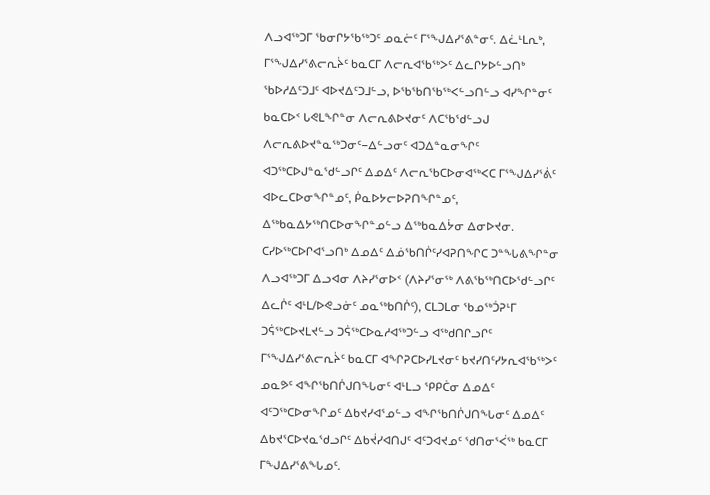ᐱᓗᐊᖅᑐᒥ ᖃᓂᒋᔭᖃᖅᑐᑦ ᓄᓇᓖᑦ ᒥᕐᖑᐃᓯᕐᕕᓐᓂᑦ. ᐃᓛᒻᒪᕆᒃ, ᒥᕐᖑᐃᓯᕐᕕᓕᕆᔩᑦ ᑲᓇᑕᒥ ᐱᓕᕆᐊᖃᖅᐳᑦ ᐃᓚᒋᔭᐅᓪᓗᑎᒃ ᖃᐅᓱᐃᑦᑐᒧᑦ ᐊᐅᔪᐃᑦᑐᒧᓪᓗ, ᐅᖃᖃᑎᖃᖅᐸᓪᓗᑎᓪᓗ ᐊᓯᖏᓐᓂᑦ ᑲᓇᑕᐅᑉ ᒐᕙᒪᖏᓐᓂ ᐱᓕᕆᕕᐅᔪᓂᑦ ᐱᑕᖃᖁᓪᓗᒍ ᐱᓕᕆᕕᐅᔪᓐᓇᖅᑐᓂᑦ−ᐃᓪᓗᓂᑦ ᐊᑐᐃᓐᓇᓂᖏᑦ ᐊᑐᖅᑕᐅᒍᓐᓇᖁᓪᓗᒋᑦ ᐃᓄᐃᑦ ᐱᓕᕆᖃᑕᐅᓂᐊᖅᐸᑕ ᒥᕐᖑᐃᓯᕐᕖᑦ ᐊᐅᓚᑕᐅᓂᖏᓐᓄᑦ, ᑮᓇᐅᔭᓕᐅᕈᑎᖏᓐᓄᑦ, ᐃᖅᑲᓇᐃᔭᖅᑎᑕᐅᓂᖏᓐᓄᓪᓗ ᐃᖅᑲᓇᐃᔮᓂ ᐃᓂᐅᔪᓂ. ᑕᓯᐅᖅᑕᐅᒋᐊᕐᓗᑎᒃ ᐃᓄᐃᑦ ᐃᓅᖃᑎᒌᑦᓯᐊᕈᑎᖏᑕ ᑐᓐᖓᕕᖏᓐᓂ ᐱᓗᐊᖅᑐᒥ ᐃᓗᐊᓂ ᐱᔨᓯᕐᓂᐅᑉ (ᐱᔨᓯᕐᓂᖅ ᐱᕕᖃᖅᑎᑕᐅᖁᓪᓗᒋᑦ ᐃᓚᒌᑦ ᐊᒻᒪ/ᐅᕙᓗᓃᑦ ᓄᓇᖅᑲᑎᒌᑦ), ᑕᒪᑐᒪᓂ ᖃᓄᖅᑑᕈᒻᒥ ᑐᕌᖅᑕᐅᔪᒪᔪᓪᓗ ᑐᕌᖅᑕᐅᓇᓱᐊᖅᑐᓪᓗ ᐊᖅᑯᑎᒋᓗᒋᑦ ᒥᕐᖑᐃᓯᕐᕕᓕᕆᔩᑦ ᑲᓇᑕᒥ ᐊᖏᕈᑕᐅᓯᒪᔪᓂᑦ ᑲᔪᓯᑎᑦᓯᔭᕆᐊᖃᖅᐳᑦ ᓄᓇᕗᑦ ᐊᖏᖃᑎᒌᒍᑎᖓᓂᑦ ᐊᒻᒪᓗ ᕿᑭᑖᓂ ᐃᓄᐃᑦ ᐊᑦᑐᖅᑕᐅᓂᖏᓄᑦ ᐃᑲᔪᓯᐊᕐᓄᓪᓗ ᐊᖏᖃᑎᒌᒍᑎᖓᓂᑦ ᐃᓄᐃᑦ ᐃᑲᔪᕐᑕᐅᔪᓇᖁᓗᒋᑦ ᐃᑲᔫᓯᐊᑎᒍᑦ ᐊᑦᑐᐊᔪᓄᑦ ᖁᑎᓂᕐᐹᖅ ᑲᓇᑕᒥ ᒥᖑᐃᓯᕐᕕᖓᓄᑦ.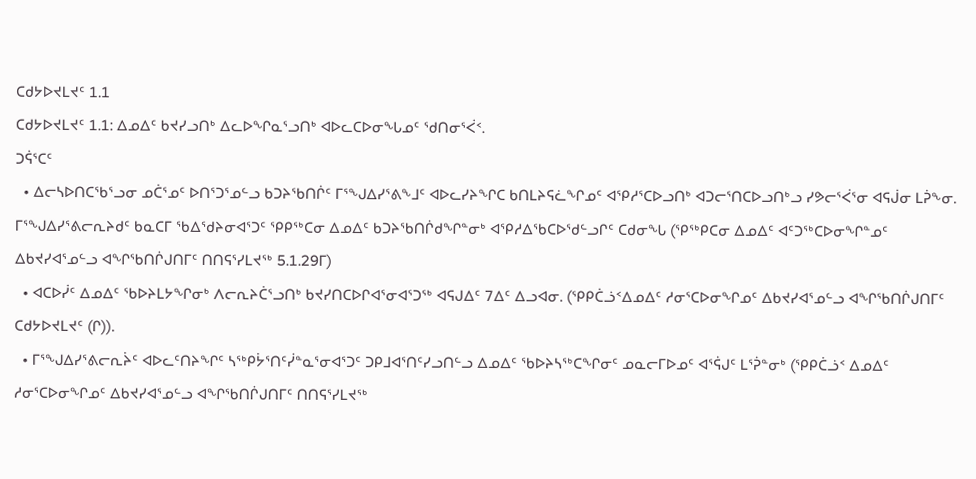ᑕᑯᔭᐅᔪᒪᔪᑦ 1.1
ᑕᑯᔭᐅᔪᒪᔪᑦ 1.1: ᐃᓄᐃᑦ ᑲᔪᓯᓗᑎᒃ ᐃᓚᐅᖏᓇᕐᓗᑎᒃ ᐊᐅᓚᑕᐅᓂᖓᓄᑦ ᖁᑎᓂᕐᐹᑉ.
ᑐᕌᕐᑕᑦ
  • ᐃᓕᓴᐅᑎᑕᖃᕐᓗᓂ ᓄᑖᕐᓄᑦ ᐅᑎᕐᑐᕐᓄᓪᓗ ᑲᑐᔨᖃᑎᒌᑦ ᒥᕐᖑᐃᓯᕐᕕᖕᒧᑦ ᐊᐅᓚᓯᔨᖏᑕ ᑲᑎᒪᔨᕋᓛᖏᓄᑦ ᐊᕿᓱᕐᑕᐅᓗᑎᒃ ᐊᑐᓕᕐᑎᑕᐅᓗᑎᒃᓗ ᓯᕗᓕᕐᐹᕐᓂ ᐊᕋᒎᓂ ᒪᕉᖕᓂ. ᒥᕐᖑᐃᓯᕐᕕᓕᕆᔨᑯᑦ ᑲᓇᑕᒥ ᖃᐃᖁᔨᓂᐊᕐᑐᑦ ᕿᑭᖅᑕᓂ ᐃᓄᐃᑦ ᑲᑐᔨᖃᑎᒌᑯᖏᓐᓂᒃ ᐊᕿᓱᐃᖃᑕᐅᖁᓪᓗᒋᑦ ᑕᑯᓂᖓ (ᕿᖅᑭᑕᓂ ᐃᓄᐃᑦ ᐊᑦᑐᖅᑕᐅᓂᖏᓐᓄᑦ ᐃᑲᔪᓯᐊᕐᓄᓪᓗ ᐊᖏᖃᑎᒌᒍᑎᒥᑦ ᑎᑎᕋᕐᓯᒪᔪᖅ 5.1.29ᒥ)
  • ᐊᑕᐅᓰᑦ ᐃᓄᐃᑦ ᖃᐅᔨᒪᔭᖏᓂᒃ ᐱᓕᕆᔨᑖᕐᓗᑎᒃ ᑲᔪᓯᑎᑕᐅᒋᐊᕐᓂᐊᕐᑐᖅ ᐊᕋᒍᐃᑦ 7ᐃᑦ ᐃᓗᐊᓂ. (ᕿᑭᑖᓘᑉᐃᓄᐃᑦ ᓱᓂᕐᑕᐅᓂᖏᓄᑦ ᐃᑲᔪᓯᐊᕐᓄᓪᓗ ᐊᖏᖃᑎᒌᒍᑎᒥᑦ ᑕᑯᔭᐅᔪᒪᔪᑦ (ᒋ)).
  • ᒥᕐᖑᐃᓯᕐᕕᓕᕆᔩᑦ ᐊᐅᓚᑦᑎᔨᖏᑦ ᓴᖅᑭᔮᕐᑎᑦᓰᓐᓇᕐᓂᐊᕐᑐᑦ ᑐᑭᒧᐊᕐᑎᑦᓯᓗᑎᓪᓗ ᐃᓄᐃᑦ ᖃᐅᔨᓴᖅᑕᖏᓂᑦ ᓄᓇᓕᒥᐅᓄᑦ ᐊᕐᕌᒍᑦ ᒪᕐᕉᓐᓂᒃ (ᕿᑭᑖᓘᑉ ᐃᓄᐃᑦ ᓱᓂᕐᑕᐅᓂᖏᓄᑦ ᐃᑲᔪᓯᐊᕐᓄᓪᓗ ᐊᖏᖃᑎᒌᒍᑎᒥᑦ ᑎᑎᕋᕐᓯᒪᔪᖅ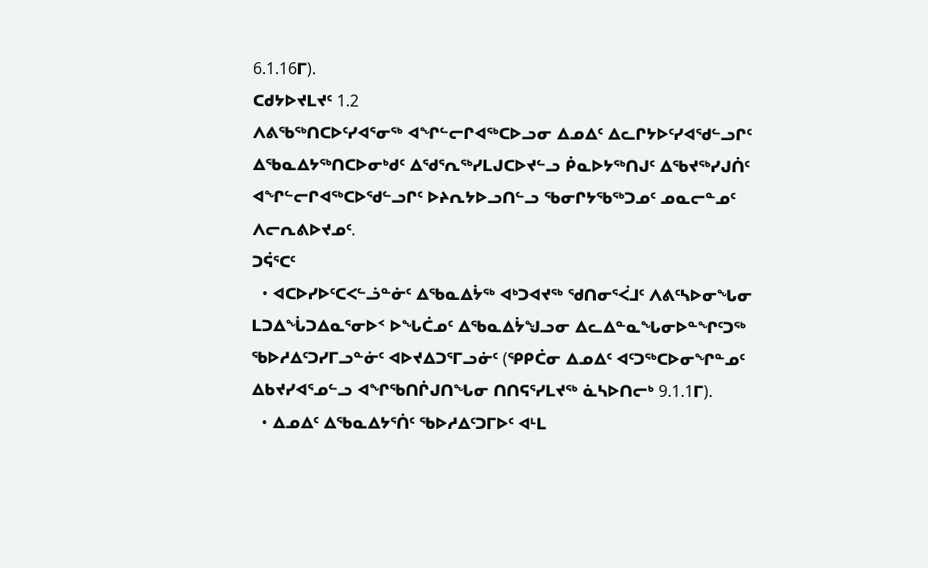6.1.16ᒥ).
ᑕᑯᔭᐅᔪᒪᔪᑦ 1.2
ᐱᕕᖃᖅᑎᑕᐅᑦᓯᐊᕐᓂᖅ ᐊᖏᓪᓕᒋᐊᖅᑕᐅᓗᓂ ᐃᓄᐃᑦ ᐃᓚᒋᔭᐅᑦᓯᐊᖁᓪᓗᒋᑦ ᐃᖃᓇᐃᔭᖅᑎᑕᐅᓂᒃᑯᑦ ᐃᖁᕐᕆᖅᓯᒪᒍᑕᐅᔪᓪᓗ ᑮᓇᐅᔭᖅᑎᒍᑦ ᐃᖃᔪᖅᓯᒍᑏᑦ ᐊᖏᓪᓕᒋᐊᖅᑕᐅᖁᓪᓗᒋᑦ ᐅᔨᕆᔭᐅᓗᑎᓪᓗ ᖃᓂᒋᔭᖃᖅᑐᓄᑦ ᓄᓇᓕᓐᓄᑦ ᐱᓕᕆᕕᐅᔪᓄᑦ.
ᑐᕌᕐᑕᑦ
  • ᐊᑕᐅᓯᐅᑦᑕᐸᓪᓘᓐᓃᑦ ᐃᖃᓇᐃᔮᖅ ᐊᒃᑐᐊᔪᖅ ᖁᑎᓂᕐᐹᒧᑦ ᐱᕕᑦᓴᐅᓂᖓᓂ ᒪᑐᐃᖔᑐᐃᓇᕐᓂᐅᑉ ᐅᖓᑖᓄᑦ ᐃᖃᓇᐃᔮᖑᓗᓂ ᐃᓚᐃᓐᓇᖓᓂᐅᓐᖏᑦᑐᖅ ᖃᐅᓱᐃᑦᑐᓯᒥᓗᓐᓃᑦ ᐊᐅᔪᐃᑐᕐᒥᓗᓃᑦ (ᕿᑭᑖᓂ ᐃᓄᐃᑦ ᐊᑦᑐᖅᑕᐅᓂᖏᓐᓄᑦ ᐃᑲᔪᓯᐊᕐᓄᓪᓗ ᐊᖏᖃᑎᒌᒍᑎᖓᓂ ᑎᑎᕋᕐᓯᒪᔪᖅ ᓈᓴᐅᑎᓕᒃ 9.1.1ᒥ).
  • ᐃᓄᐃᑦ ᐃᖃᓇᐃᔭᕐᑏᑦ ᖃᐅᓱᐃᑦᑐᒥᐅᑦ ᐊᒻᒪ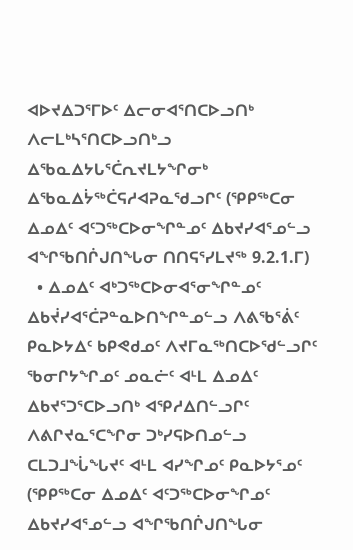ᐊᐅᔪᐃᑐᕐᒥᐅᑦ ᐃᓕᓂᐊᕐᑎᑕᐅᓗᑎᒃ ᐱᓕᒪᒃᓴᕐᑎᑕᐅᓗᑎᒃᓗ ᐃᖃᓇᐃᔭᒐᕐᑖᕆᔪᒪᔭᖏᓂᒃ ᐃᖃᓇᐃᔮᖅᑖᕋᓱᐊᕈᓇᖁᓗᒋᑦ (ᕿᑭᖅᑕᓂ ᐃᓄᐃᑦ ᐊᑦᑐᖅᑕᐅᓂᖏᓐᓄᑦ ᐃᑲᔪᓯᐊᕐᓄᓪᓗ ᐊᖏᖃᑎᒌᒍᑎᖓᓂ ᑎᑎᕋᕐᓯᒪᔪᖅ 9.2.1.ᒥ)
  • ᐃᓄᐃᑦ ᐊᒃᑐᖅᑕᐅᓂᐊᕐᓂᖏᓐᓄᑦ ᐃᑲᔫᓯᐊᕐᑖᕈᓐᓇᐅᑎᖏᓐᓄᓪᓗ ᐱᕕᖃᕐᕖᑦ ᑭᓇᐅᔭᐃᑦ ᑲᑭᕙᑯᓄᑦ ᐱᔪᒥᓇᖅᑎᑕᐅᖁᓪᓗᒋᑦ ᖃᓂᒋᔭᖏᓄᑦ ᓄᓇᓖᑦ ᐊᒻᒪ ᐃᓄᐃᑦ ᐃᑲᔪᕐᑐᕐᑕᐅᓗᑎᒃ ᐊᕿᓱᐃᑎᓪᓗᒋᑦ ᐱᕕᒋᔪᓇᕐᑕᖏᓂ ᑐᒃᓯᕋᐅᑎᓄᓪᓗ ᑕᒪᑐᒧᖔᖓᔪᑦ ᐊᒻᒪ ᐊᓯᖏᓄᑦ ᑭᓇᐅᔭᕐᓄᑦ (ᕿᑭᖅᑕᓂ ᐃᓄᐃᑦ ᐊᑦᑐᖅᑕᐅᓂᖏᓄᑦ ᐃᑲᔪᓯᐊᕐᓄᓪᓗ ᐊᖏᖃᑎᒌᒍᑎᖓᓂ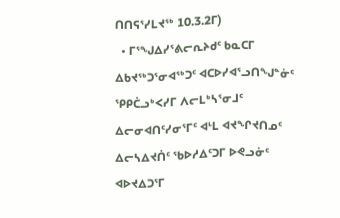ᑎᑎᕋᕐᓯᒪᔪᖅ 10.3.2ᒥ)
  • ᒥᕐᖑᐃᓯᕐᕕᓕᕆᔨᑯᑦ ᑲᓇᑕᒥ ᐃᑲᔪᖅᑐᕐᓂᐊᖅᑐᑦ ᐊᑕᐅᓯᐊᕐᓗᑎᖑᓐᓃᑦ ᕿᑭᑖᓗᒃᐸᓯᒥ ᐱᓕᒪᒃᓴᕐᓂᒧᑦ ᐃᓕᓂᐊᑎᑦᓯᓂᕐᒥᑦ ᐊᒻᒪ ᐊᔪᖏᔪᑎᓄᑦ ᐃᓕᓴᐃᔪᑏᑦ ᖃᐅᓱᐃᑦᑐᒥ ᐅᕙᓗᓃᑦ ᐊᐅᔪᐃᑐᕐᒥ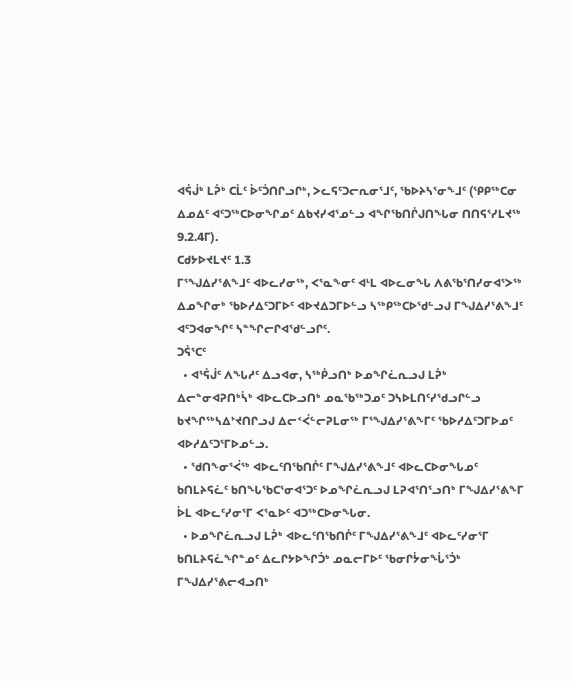ᐊᕌᒎᒃ ᒪᕉᒃ ᑕᒫᑦ ᐆᑦᑑᑎᒋᓗᒋᒃ, ᐳᓚᕋᑦᑐᓕᕆᓂᕐᒧᑦ, ᖃᐅᔨᓴᕐᓂᖕᒧᑦ (ᕿᑭᖅᑕᓂ ᐃᓄᐃᑦ ᐊᑦᑐᖅᑕᐅᓂᖏᓄᑦ ᐃᑲᔪᓯᐊᕐᓄᓪᓗ ᐊᖏᖃᑎᒌᒍᑎᖓᓂ ᑎᑎᕋᕐᓯᒪᔪᖅ 9.2.4ᒥ).
ᑕᑯᔭᐅᔪᒪᔪᑦ 1.3
ᒥᕐᖑᐃᓯᕐᕕᖕᒧᑦ ᐊᐅᓚᓯᓂᖅ, ᐸᕐᓇᖕᓂᑦ ᐊᒻᒪ ᐊᐅᓚᓂᖓ ᐱᕕᖃᕐᑎᓯᓂᐊᕐᐳᖅ ᐃᓄᖏᓂᒃ ᖃᐅᓱᐃᑦᑐᒥᐅᑦ ᐊᐅᔪᐃᑐᒥᐅᓪᓗ ᓴᖅᑭᖅᑕᐅᖁᓪᓗᒍ ᒥᖑᐃᓯᕐᕕᖕᒧᑦ ᐊᑦᑐᐊᓂᖏᑦ ᓴᓐᖏᓕᒋᐊᖁᓪᓗᒋᑦ.
ᑐᕌᕐᑕᑦ
  • ᐊᕐᕌᒎᑦ ᐱᖓᓱᑦ ᐃᓗᐊᓂ, ᓴᖅᑮᓗᑎᒃ ᐅᓄᖏᓛᕆᓗᒍ ᒪᕉᒃ ᐃᓕᓐᓂᐊᕈᑎᒃᓵᒃ ᐊᐅᓚᑕᐅᓗᑎᒃ ᓄᓇᖃᖅᑐᓄᑦ ᑐᓴᐅᒪᑎᑦᓯᖁᓗᒋᓪᓗ ᑲᔪᖏᖅᓴᐃᔾᔪᑎᒋᓗᒍ ᐃᓕᑉᐹᓪᓕᕈᒪᓂᖅ ᒥᕐᖑᐃᓯᕐᕕᖕᒥᑦ ᖃᐅᓱᐃᑦᑐᒥᐅᓄᑦ ᐊᐅᓱᐃᑦᑐᕐᒥᐅᓄᓪᓗ.
  • ᖁᑎᖕᓂᕐᐹᖅ ᐊᐅᓚᑦᑎᖃᑎᒌᑦ ᒥᖑᐃᓯᕐᕕᖕᒧᑦ ᐊᐅᓚᑕᐅᓂᖓᓄᑦ ᑲᑎᒪᔨᕋᓛᑦ ᑲᑎᖓᖃᑕᕐᓂᐊᕐᑐᑦ ᐅᓄᖏᓛᕆᓗᒍ ᒪᕈᐊᕐᑎᕐᓗᑎᒃ ᒥᖑᐃᓯᕐᕕᖕᒥ ᐆᒪ ᐊᐅᓚᑦᓯᓂᕐᒥ ᐸᕐᓇᐅᑦ ᐊᑐᖅᑕᐅᓂᖓᓂ.
  • ᐅᓄᖏᓛᕆᓗᒍ ᒪᕉᒃ ᐊᐅᓚᑦᑎᖃᑎᒌᑦ ᒥᖑᐃᓯᕐᕕᖕᒧᑦ ᐊᐅᓚᑦᓯᓂᕐᒥ ᑲᑎᒪᔨᕋᓛᖏᓐᓄᑦ ᐃᓚᒋᔭᐅᖏᑑᒃ ᓄᓇᓕᒥᐅᑦ ᖃᓂᒋᔮᓂᖔᕐᑑᒃ ᒥᖑᐃᓯᕐᕕᓕᐊᓗᑎᒃ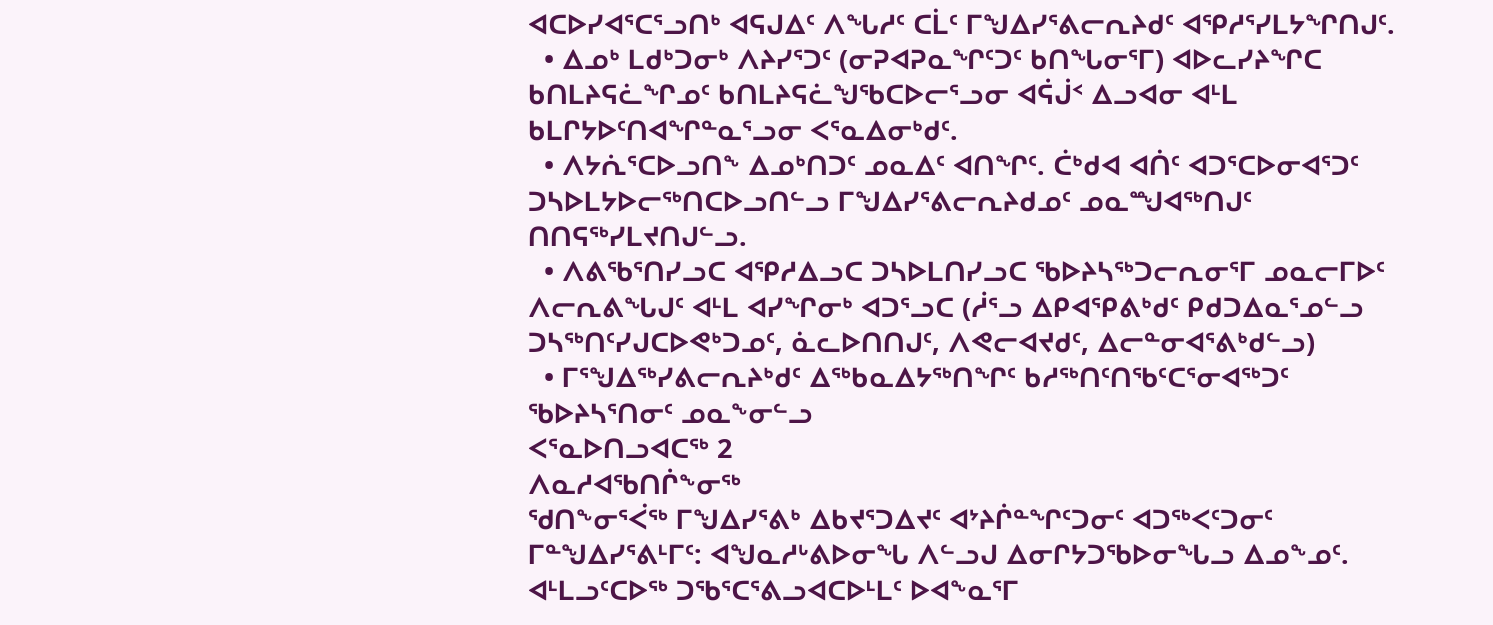ᐊᑕᐅᓯᐊᕐᑕᕐᓗᑎᒃ ᐊᕋᒍᐃᑦ ᐱᖓᓱᑦ ᑕᒫᑦ ᒥᖑᐃᓯᕐᕕᓕᕆᔨᑯᑦ ᐊᕿᓱᕐᓯᒪᔭᖏᑎᒍᑦ.
  • ᐃᓄᒃ ᒪᑯᒃᑐᓂᒃ ᐱᔨᓯᕐᑐᑦ (ᓂᕈᐊᕈᓇᖏᑦᑐᑦ ᑲᑎᖓᓂᕐᒥ) ᐊᐅᓚᓯᔨᖏᑕ ᑲᑎᒪᔨᕋᓛᖏᓄᑦ ᑲᑎᒪᔨᕋᓛᖑᖃᑕᐅᓕᕐᓗᓂ ᐊᕌᒎᑉ ᐃᓗᐊᓂ ᐊᒻᒪ ᑲᒪᒋᔭᐅᑦᑎᐊᖏᓐᓇᕐᓗᓂ ᐸᕐᓇᐃᓂᒃᑯᑦ.
  • ᐱᔭᕇᕐᑕᐅᓗᑎᖕ ᐃᓄᒃᑎᑐᑦ ᓄᓇᐃᑦ ᐊᑎᖏᑦ. ᑖᒃᑯᐊ ᐊᑏᑦ ᐊᑐᕐᑕᐅᓂᐊᕐᑐᑦ ᑐᓴᐅᒪᔭᐅᓕᖅᑎᑕᐅᓗᑎᓪᓗ ᒥᖑᐃᓯᕐᕕᓕᕆᔨᑯᓄᑦ ᓄᓇᙳᐊᖅᑎᒍᑦ ᑎᑎᕋᖅᓯᒪᔪᑎᒍᓪᓗ.
  • ᐱᕕᖃᕐᑎᓯᓗᑕ ᐊᕿᓱᐃᓗᑕ ᑐᓴᐅᒪᑎᓯᓗᑕ ᖃᐅᔨᓴᖅᑐᓕᕆᓂᕐᒥ ᓄᓇᓕᒥᐅᑦ ᐱᓕᕆᕕᖓᒍᑦ ᐊᒻᒪ ᐊᓯᖏᓂᒃ ᐊᑐᕐᓗᑕ (ᓲᕐᓗ ᐃᑭᐊᕐᑭᕕᒃᑯᑦ ᑭᑯᑐᐃᓇᕐᓄᓪᓗ ᑐᓴᖅᑎᑦᓯᒍᑕᐅᕙᒃᑐᓄᑦ, ᓈᓚᐅᑎᑎᒍᑦ, ᐱᕙᓕᐊᔪᑯᑦ, ᐃᓕᓐᓂᐊᕐᕕᒃᑯᓪᓗ)
  • ᒥᕐᖑᐃᖅᓯᕕᓕᕆᔨᒃᑯᑦ ᐃᖅᑲᓇᐃᔭᖅᑎᖏᑦ ᑲᓱᖅᑎᑦᑎᖃᑦᑕᕐᓂᐊᖅᑐᑦ ᖃᐅᔨᓴᕐᑎᓂᑦ ᓄᓇᖕᓂᓪᓗ
ᐸᕐᓇᐅᑎᓗᐊᑕᖅ 2
ᐱᓇᓱᐊᖃᑎᒌᖕᓂᖅ
ᖁᑎᖕᓂᕐᐹᖅ ᒥᖑᐃᓯᕐᕕᒃ ᐃᑲᔪᕐᑐᐃᔪᑦ ᐊᔾᔨᒌᓐᖏᑦᑐᓂᑦ ᐊᑐᖅᐸᑦᑐᓂᑦ ᒥᓐᖑᐃᓯᕐᕕᒻᒥᑦ: ᐊᖑᓇᓱᒡᕕᐅᓂᖓ ᐱᓪᓗᒍ ᐃᓂᒋᔭᑐᖃᐅᓂᖓᓗ ᐃᓄᖕᓄᑦ. ᐊᒻᒪᓗᑦᑕᐅᖅ ᑐᖃᕐᑕᕐᕕᓗᐊᑕᐅᒻᒪᑦ ᐅᐊᖕᓇᕐᒥ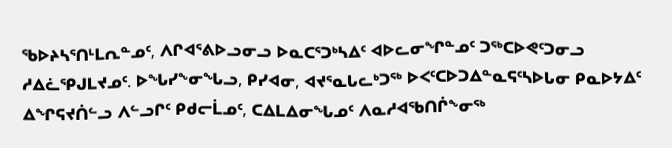ᖃᐅᔨᓴᕐᑎᒻᒪᕆᓐᓄᑦ, ᐱᒋᐊᕐᕕᐅᓗᓂᓗ ᐅᓇᑕᕐᑐᒃᓴᐃᑦ ᐊᐅᓚᓂᖏᓐᓄᑦ ᑐᖅᑕᐅᕙᑦᑐᓂᓗ ᓱᐃᓛᕿᒍᒪᔪᓄᑦ. ᐅᖓᓯᖕᓂᖓᓗ, ᑭᓯᐊᓂ, ᐊᔪᕐᓇᒐᓚᒃᑐᖅ ᐅᐸᑦᑕᐅᑐᐃᓐᓇᕋᑦᓴᐅᒐᓂ ᑭᓇᐅᔭᐃᑦ ᐃᖏᕋᔪᑏᓪᓗ ᐱᓪᓗᒋᑦ ᑭᑯᓕᒫᓄᑦ, ᑕᐃᒪᐃᓂᖓᓄᑦ ᐱᓇᓱᐊᖃᑎᒌᖕᓂᖅ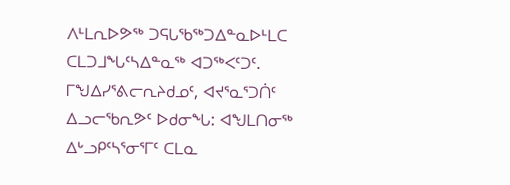ᐱᒻᒪᕆᐅᕗᖅ ᑐᕋᒐᖃᖅᑐᐃᓐᓇᐅᒻᒪᑕ ᑕᒪᑐᒧᖓᑦᓴᐃᓐᓇᖅ ᐊᑐᖅᐸᑦᑐᑦ. ᒥᖑᐃᓯᕐᕕᓕᕆᔨᑯᓄᑦ, ᐊᔪᕐᓇᕐᑐᑏᑦ ᐃᓗᓕᖃᕆᕗᑦ ᐅᑯᓂᖓ: ᐊᖑᒪᑎᓂᖅ ᐃᒡᓗᑭᑦᓴᕐᓂᕐᒥᑦ ᑕᒪᓇ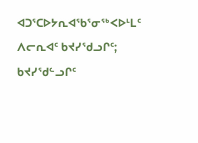ᐊᑐᕐᑕᐅᔭᕆᐊᖃᕐᓂᖅᐸᐅᒻᒪᑦ ᐱᓕᕆᐊᑦ ᑲᔪᓯᖁᓗᒋᑦ; ᑲᔪᓯᖁᓪᓗᒋᑦ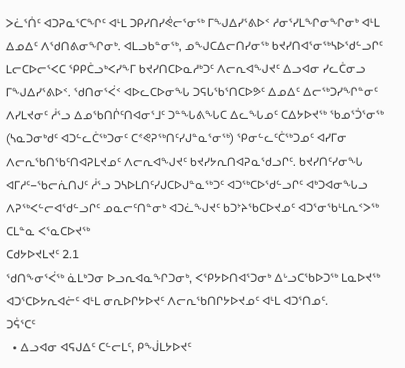ᐳᓛᕐᑏᑦ ᐊᑐᕈᓇᕐᑕᖏᑦ ᐊᒻᒪ ᑐᑭᓯᑎᓯᕚᓕᕐᓂᖅ ᒥᖑᐃᓯᕐᕕᐅᑉ ᓱᓂᕐᓯᒪᖏᓂᖏᓂᒃ ᐊᒻᒪ ᐃᓄᐃᑦ ᐱᖁᑎᕕᓂᖏᓂᒃ. ᐊᒪᓗᑲᓐᓂᖅ, ᓄᖑᑕᐃᓕᑎᓯᓂᖅ ᑲᔪᓯᑎᐊᕐᓂᖅᓴᐅᖁᓪᓗᒋᑦ ᒪᓕᑕᐅᓕᕐᐸᑕ ᕿᑭᑖᓗᒃᐸᓯᖕᒥ ᑲᔪᓯᑎᑕᐅᓇᓱᒃᑐᑦ ᐱᓕᕆᐊᖑᔪᑦ ᐃᓗᐊᓂ ᓯᓚᑖᓂᓗ ᒥᖑᐃᓯᕐᕕᐅᑉ. ᖁᑎᓂᕐᐹᑉ ᐊᐅᓚᑕᐅᓂᖓ ᑐᕋᒐᖃᕐᑎᑕᐅᕗᑦ ᐃᓄᐃᑦ ᐃᓕᖅᑐᓯᖏᓐᓂᑦ ᐱᓯᒪᔪᓂᑦ ᓲᕐᓗ ᐃᓄᖃᑎᒌᑦᑎᐊᓂᕐᒧᑦ ᑐᓐᖓᕕᖓᑕ ᐃᓚᖓᓄᑦ ᑕᐃᔭᐅᔪᖅ ᖃᓄᕐᑑᕐᓂᖅ (ᓴᓇᑐᓂᒃᑯᑦ ᐊᑐᓪᓚᑖᖅᑐᓂᑦ ᑕᕝᕙᕈᖅᑎᑦᓯᒍᓐᓇᕐᓂᖅ) ᕿᓂᓪᓚᑦᑖᖅᑐᓄᑦ ᐊᓯᒥᓂ ᐱᓕᕆᖃᑎᖃᑦᑎᐊᕈᒪᔪᓄᑦ ᐱᓕᕆᐊᖑᔪᑦ ᑲᔪᓯᔭᕆᑎᐊᕈᓇᖁᓗᒋᑦ. ᑲᔪᓯᑎᑦᓯᓂᖓ ᐊᒥᓱᑦ−ᖃᓕᕇᑎᒍᑦ ᓲᕐᓗ ᑐᓴᐅᒪᑎᑦᓯᒍᑕᐅᒍᓐᓇᖅᑐᑦ ᐊᑐᖅᑕᐅᖁᓪᓗᒋᑦ ᐊᒃᑐᐊᓂᖓᓗ ᐱᕈᖅᐸᓪᓕᐊᖁᓪᓗᒋᑦ ᓄᓇᓕᑦᑎᓐᓂᒃ ᐊᑐᓛᖑᔪᑦ ᑲᑐᔾᔨᖃᑕᐅᔪᓄᑦ ᐊᑐᕐᓂᖃᒻᒪᕆᑉᐳᖅ ᑕᒪᓐᓇ ᐸᕐᓇᑕᐅᔪᖅ
ᑕᑯᔭᐅᔪᒪᔪᑦ 2.1
ᖁᑎᖕᓂᕐᐹᖅ ᓈᒪᒃᑐᓂ ᐅᓗᕆᐊᓇᖏᑐᓂᒃ, ᐸᕿᔭᐅᑎᐊᕐᑐᓂᒃ ᐃᒡᓗᑕᖃᐅᑐᖅ ᒪᓇᐅᔪᖅ ᐊᑐᕐᑕᐅᔭᕆᐊᓖᑦ ᐊᒻᒪ ᓂᕆᐅᒋᔭᐅᔪᑦ ᐱᓕᕆᖃᑎᒋᔭᐅᔪᓄᑦ ᐊᒻᒪ ᐊᑐᕐᑎᓄᑦ.
ᑐᕌᕐᑕᑦ
  • ᐃᓗᐊᓂ ᐊᕋᒍᐃᑦ ᑕᓪᓕᒪᑦ, ᑭᖒᒪᔭᐅᔪᑦ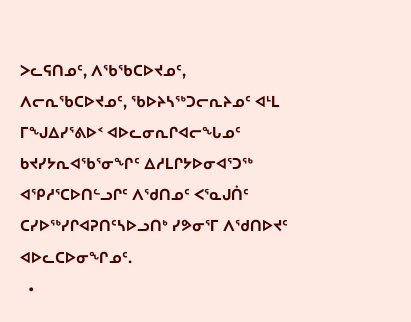ᐳᓚᕋᑎᓄᑦ, ᐱᖃᖃᑕᐅᔪᓄᑦ, ᐱᓕᕆᖃᑕᐅᔪᓄᑦ, ᖃᐅᔨᓴᖅᑐᓕᕆᔨᓄᑦ ᐊᒻᒪ ᒥᖑᐃᓯᕐᕕᐅᑉ ᐊᐅᓚᓂᕆᒋᐊᓕᖓᓄᑦ ᑲᔪᓯᔭᕆᐊᖃᕐᓂᖏᑦ ᐃᓱᒪᒋᔭᐅᓂᐊᕐᑐᖅ ᐊᕿᓱᕐᑕᐅᑎᓪᓗᒋᑦ ᐱᖁᑎᓄᑦ ᐸᕐᓇᒍᑏᑦ ᑕᓯᐅᖅᓯᒋᐊᕈᑎᑦᓴᐅᓗᑎᒃ ᓯᕗᓂᕐᒥ ᐱᖁᑎᐅᔪᑦ ᐊᐅᓚᑕᐅᓂᖏᓄᑦ.
  •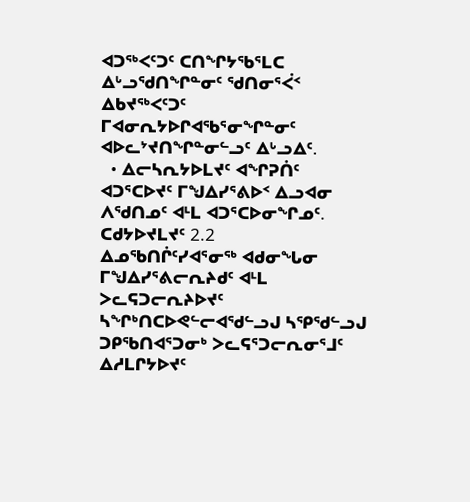ᐊᑐᖅᐸᑦᑐᑦ ᑕᑎᖏᔭᖃᕐᒪᑕ ᐃᒡᓗᖁᑎᖏᓐᓂᑦ ᖁᑎᓂᕐᐹᑉ ᐃᑲᔪᖅᐸᑦᑐᑦ ᒥᐊᓂᕆᔭᐅᒋᐊᖃᕐᓂᖏᓐᓂᑦ ᐊᐅᓚᔾᔪᑎᖏᓐᓂᓪᓗᑦ ᐃᒡᓗᐃᑦ.
  • ᐃᓕᓴᕆᔭᐅᒪᔪᑦ ᐊᖏᕈᑏᑦ ᐊᑐᕐᑕᐅᔪᑦ ᒥᖑᐃᓯᕐᕕᐅᑉ ᐃᓗᐊᓂ ᐱᖁᑎᓄᑦ ᐊᒻᒪ ᐊᑐᕐᑕᐅᓂᖏᓄᑦ.
ᑕᑯᔭᐅᔪᒪᔪᑦ 2.2
ᐃᓄᖃᑎᒌᑦᓯᐊᕐᓂᖅ ᐊᑯᓂᖓᓂ ᒥᖑᐃᓯᕐᕕᓕᕆᔨᑯᑦ ᐊᒻᒪ ᐳᓚᕋᑐᓕᕆᔨᐅᔪᑦ ᓴᖏᒃᑎᑕᐅᕙᓪᓕᐊᖁᓪᓗᒍ ᓴᕿᖁᓪᓗᒍ ᑐᑭᖃᑎᐊᕐᑐᓂᒃ ᐳᓚᕋᕐᑐᓕᕆᓂᕐᒧᑦ ᐃᓱᒪᒋᔭᐅᔪᑦ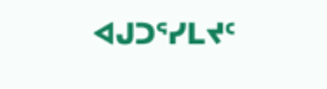ᐊᒍᑐᕐᓯᒪᔪᑦ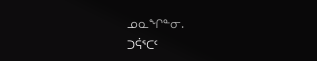ᓄᓇᖏᓐᓂ.
ᑐᕌᕐᑕᑦ